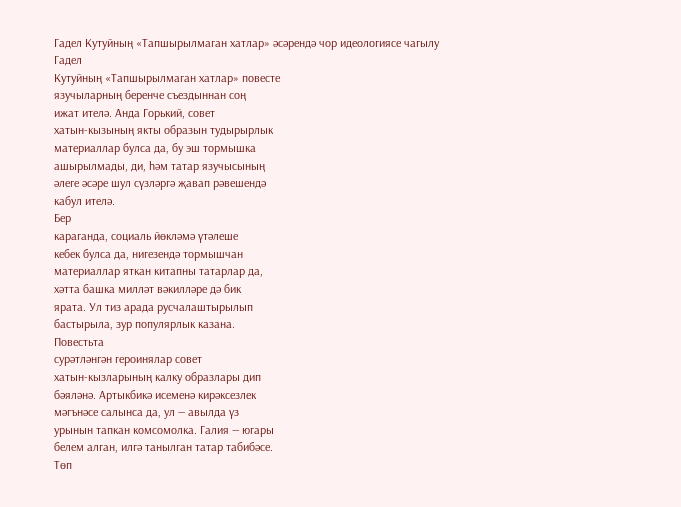Гадел Кутуйның «Тапшырылмаган хатлар» әсәрендә чор идеологиясе чагылу
Гадел
Кутуйның «Тапшырылмаган хатлар» повесте
язучыларның беренче съездыннан соң
ижат ителә. Анда Горький, совет
хатын-кызының якты образын тудырырлык
материаллар булса да, бу эш тормышка
ашырылмады, ди, һәм татар язучысының
әлеге әсәре шул сүзләргә җавап рәвешендә
кабул ителә.
Бер
караганда, социаль йөкләмә үтәлеше
кебек булса да, нигезендә тормышчан
материаллар яткан китапны татарлар да,
хәтта башка милләт вәкилләре дә бик
ярата. Ул тиз арада русчалаштырылып
бастырыла, зур популярлык казана.
Повестьта
сурәтләнгән героинялар совет
хатын-кызларының калку образлары дип
бәяләнә. Артыкбикә исеменә кирәксезлек
мәгънәсе салынса да, ул — авылда үз
урынын тапкан комсомолка. Галия — югары
белем алган, илгә танылган татар табибәсе.
Төп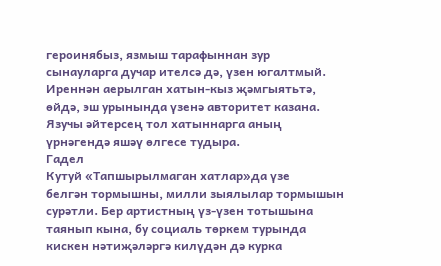героинябыз, язмыш тарафыннан зур
сынауларга дучар ителсә дә, үзен югалтмый.
Иреннән аерылган хатын-кыз җәмгыятьтә,
өйдә, эш урынында үзенә авторитет казана.
Язучы әйтерсең тол хатыннарга аның
үрнәгендә яшәү өлгесе тудыра.
Гадел
Кутуй «Тапшырылмаган хатлар»да үзе
белгән тормышны, милли зыялылар тормышын
сурәтли. Бер артистның үз-үзен тотышына
таянып кына, бу социаль төркем турында
кискен нәтиҗәләргә килүдән дә курка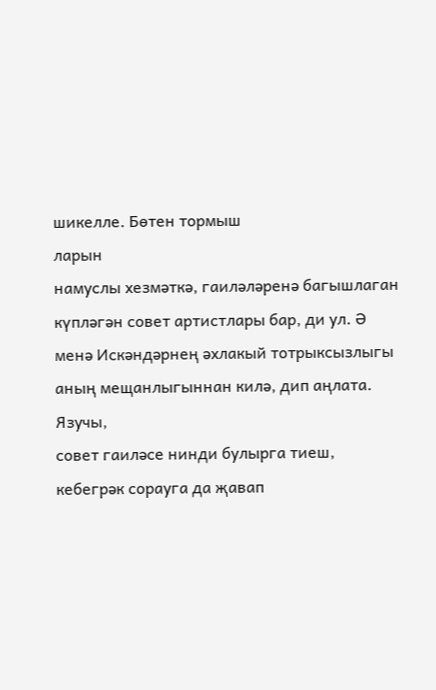шикелле. Бөтен тормыш
ларын
намуслы хезмәткә, гаиләләренә багышлаган
күпләгән совет артистлары бар, ди ул. Ә
менә Искәндәрнең әхлакый тотрыксызлыгы
аның мещанлыгыннан килә, дип аңлата.
Язучы,
совет гаиләсе нинди булырга тиеш,
кебегрәк сорауга да җавап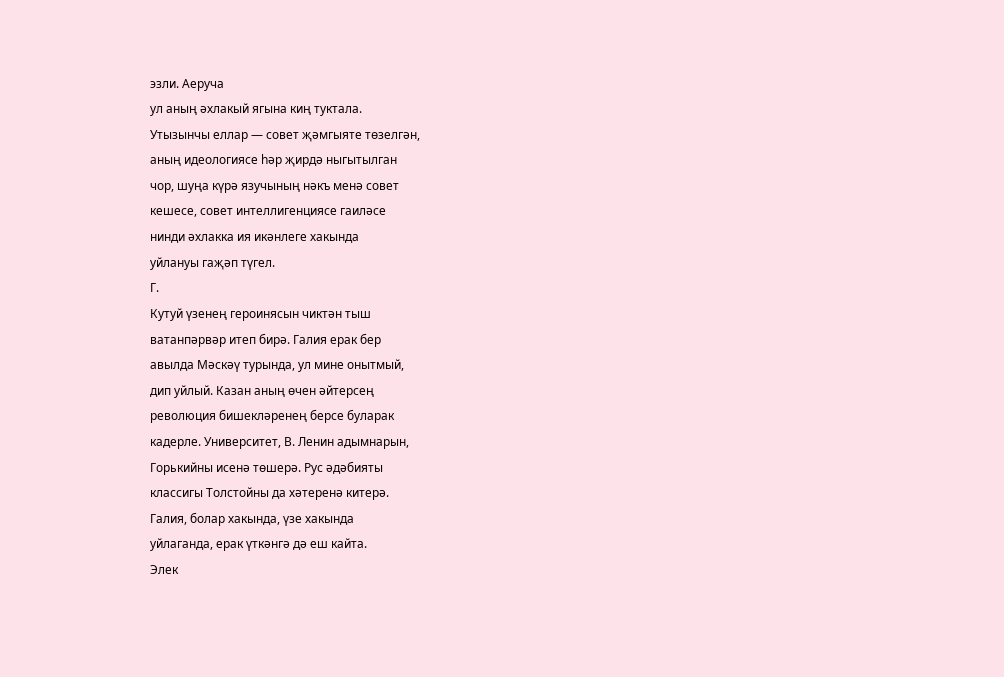эзли. Аеруча
ул аның әхлакый ягына киң туктала.
Утызынчы еллар — совет җәмгыяте төзелгән,
аның идеологиясе һәр җирдә ныгытылган
чор, шуңа күрә язучының нәкъ менә совет
кешесе, совет интеллигенциясе гаиләсе
нинди әхлакка ия икәнлеге хакында
уйлануы гаҗәп түгел.
Г.
Кутуй үзенең героинясын чиктән тыш
ватанпәрвәр итеп бирә. Галия ерак бер
авылда Мәскәү турында, ул мине онытмый,
дип уйлый. Казан аның өчен әйтерсең
революция бишекләренең берсе буларак
кадерле. Университет, В. Ленин адымнарын,
Горькийны исенә төшерә. Рус әдәбияты
классигы Толстойны да хәтеренә китерә.
Галия, болар хакында, үзе хакында
уйлаганда, ерак үткәнгә дә еш кайта.
Элек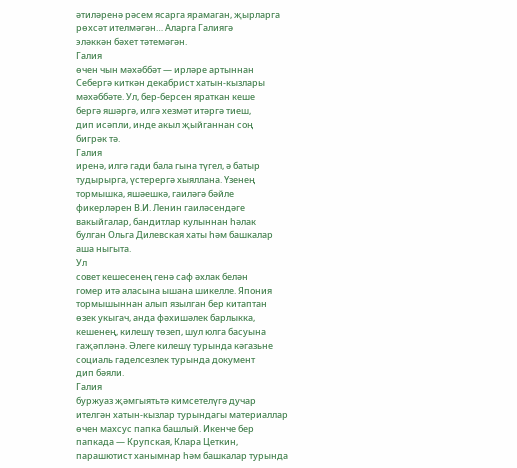әтиләренә рәсем ясарга ярамаган, җырларга
рөхсәт ителмәгән… Аларга Галиягә
эләккән бәхет тәтемәгән.
Галия
өчен чын мәхәббәт — ирләре артыннан
Себергә киткән декабрист хатын-кызлары
мәхәббәте. Ул, бер-берсен яраткан кеше
бергә яшәргә, илгә хезмәт итәргә тиеш,
дип исәпли, инде акыл җыйганнан соң
бигрәк тә.
Галия
иренә, илгә гади бала гына түгел, ә батыр
тудырырга, үстерергә хыяллана. Үзенең
тормышка, яшәешкә, гаиләгә бәйле
фикерләрен В.И. Ленин гаиләсендәге
вакыйгалар, бандитлар кулыннан һәлак
булган Ольга Дилевская хаты һәм башкалар
аша ныгыта.
Ул
совет кешесенең генә саф әхлак белән
гомер итә аласына ышана шикелле. Япония
тормышыннан алып язылган бер китаптан
өзек укыгач, анда фәхишәлек барлыкка,
кешенең, килешү төзеп, шул юлга басуына
гаҗәпләнә. Әлеге килешү турында кәгазьне
социаль гаделсезлек турында документ
дип бәяли.
Галия
буржуаз җәмгыятьтә кимсетелүгә дучар
ителгән хатын-кызлар турындагы материаллар
өчен махсус папка башлый. Икенче бер
папкада — Крупская, Клара Цеткин,
парашютист ханымнар һәм башкалар турында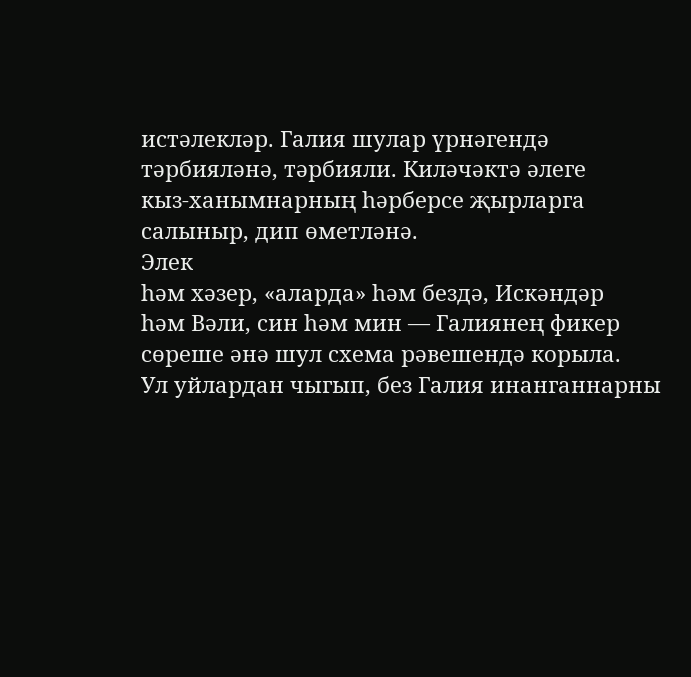истәлекләр. Галия шулар үрнәгендә
тәрбияләнә, тәрбияли. Киләчәктә әлеге
кыз-ханымнарның һәрберсе җырларга
салыныр, дип өметләнә.
Элек
һәм хәзер, «аларда» һәм бездә, Искәндәр
һәм Вәли, син һәм мин — Галиянең фикер
сөреше әнә шул схема рәвешендә корыла.
Ул уйлардан чыгып, без Галия инанганнарны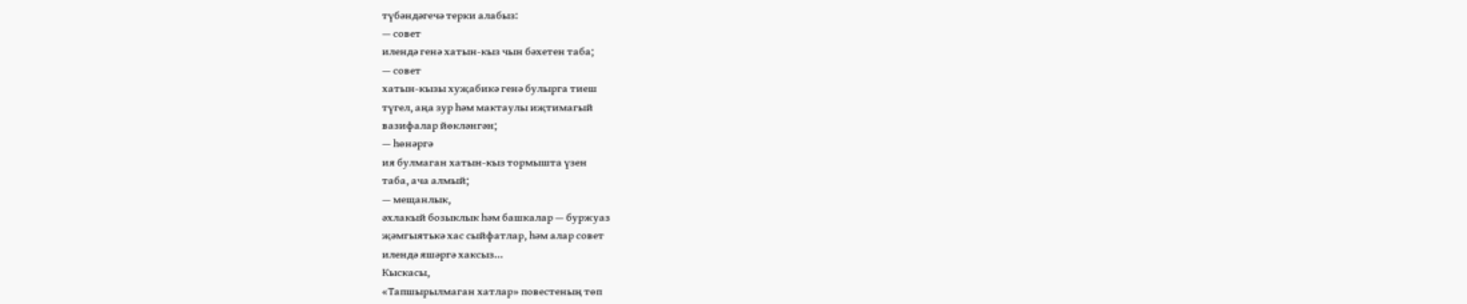түбәндәгечә терки алабыз:
— совет
илендә генә хатын-кыз чын бәхетен таба;
— совет
хатын-кызы хуҗабикә генә булырга тиеш
түгел, аңа зур һәм мактаулы иҗтимагый
вазифалар йөкләнгән;
— һөнәргә
ия булмаган хатын-кыз тормышта үзен
таба, ача алмый;
— мещанлык,
әхлакый бозыклык һәм башкалар — буржуаз
җәмгыятькә хас сыйфатлар, һәм алар совет
илендә яшәргә хаксыз…
Кыскасы,
«Тапшырылмаган хатлар» повестеның төп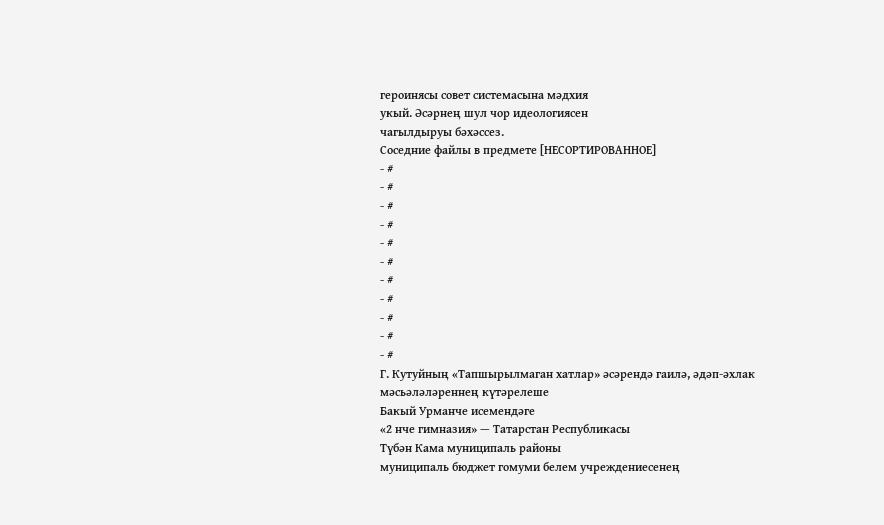героинясы совет системасына мәдхия
укый. Әсәрнең шул чор идеологиясен
чагылдыруы бәхәссез.
Соседние файлы в предмете [НЕСОРТИРОВАННОЕ]
- #
- #
- #
- #
- #
- #
- #
- #
- #
- #
- #
Г. Кутуйның «Тапшырылмаган хатлар» әсәрендә гаилә, әдәп-әхлак
мәсьәләләреннең күтәрелеше
Бакый Урманче исемендәге
«2 нче гимназия» — Татарстан Республикасы
Түбән Кама муниципаль районы
муниципаль бюджет гомуми белем учреждениесенең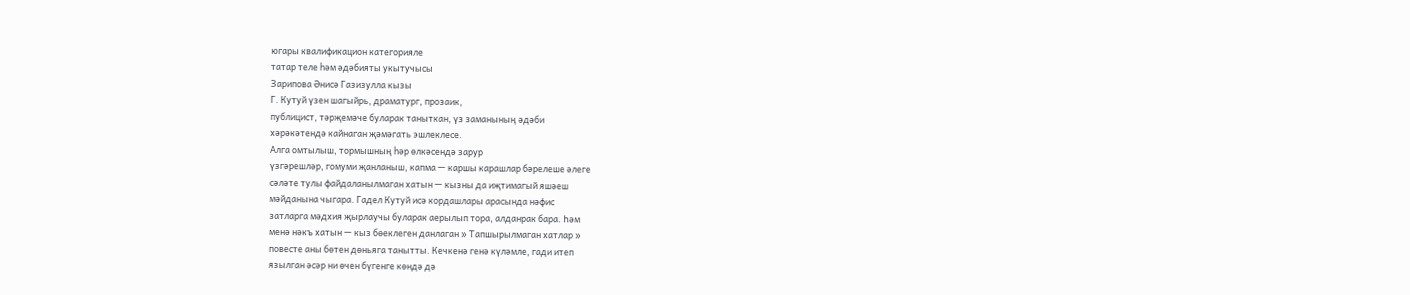югары квалификацион категорияле
татар теле һәм әдәбияты укытучысы
Зарипова Әнисә Газизулла кызы
Г. Кутуй үзен шагыйрь, драматург, прозаик,
публицист, тәрҗемәче буларак таныткан, үз заманының әдәби
хәрәкәтендә кайнаган җәмәгать эшлеклесе.
Алга омтылыш, тормышның һәр өлкәсендә зарур
үзгәрешләр, гомуми җанланыш, капма — каршы карашлар бәрелеше әлеге
сәләте тулы файдаланылмаган хатын — кызны да иҗтимагый яшәеш
мәйданына чыгара. Гадел Кутуй исә кордашлары арасында нәфис
затларга мәдхия җырлаучы буларак аерылып тора, алданрак бара. Һәм
менә нәкъ хатын — кыз бөеклеген данлаган » Тапшырылмаган хатлар »
повесте аны бөтен дөньяга танытты. Кечкенә генә күләмле, гади итеп
язылган әсәр ни өчен бүгенге көндә дә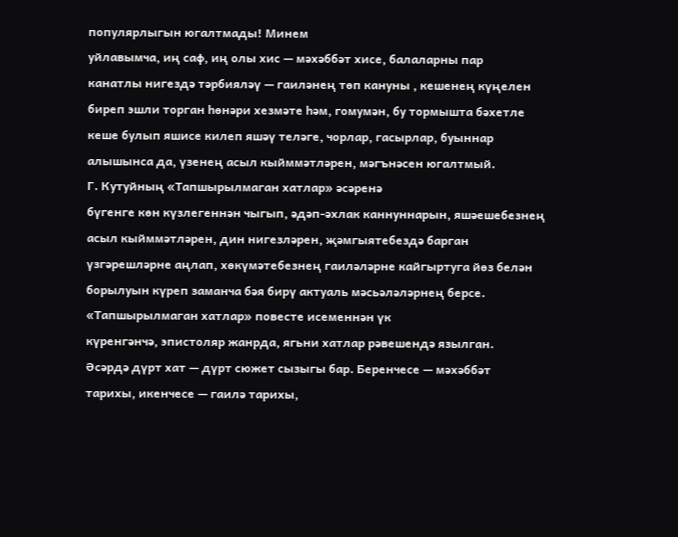популярлыгын югалтмады! Минем
уйлавымча, иң саф, иң олы хис — мәхәббәт хисе, балаларны пар
канатлы нигездә тәрбияләү — гаиләнең төп кануны , кешенең күңелен
биреп эшли торган һөнәри хезмәте һәм, гомумән, бу тормышта бәхетле
кеше булып яшисе килеп яшәү теләге, чорлар, гасырлар, буыннар
алышынса да, үзенең асыл кыйммәтләрен, мәгънәсен югалтмый.
Г. Кутуйның «Тапшырылмаган хатлар» әсәренә
бүгенге көн күзлегеннән чыгып, әдәп-әхлак каннуннарын, яшәешебезнең
асыл кыйммәтләрен, дин нигезләрен, җәмгыятебездә барган
үзгәрешләрне аңлап, хөкүмәтебезнең гаиләләрне кайгыртуга йөз белән
борылуын күреп заманча бәя бирү актуаль мәсьәләләрнең берсе.
«Тапшырылмаган хатлар» повесте исеменнән үк
күренгәнчә, эпистоляр жанрда, ягьни хатлар рәвешендә язылган.
Әсәрдә дүрт хат — дүрт сюжет сызыгы бар. Беренчесе — мәхәббәт
тарихы, икенчесе — гаилә тарихы,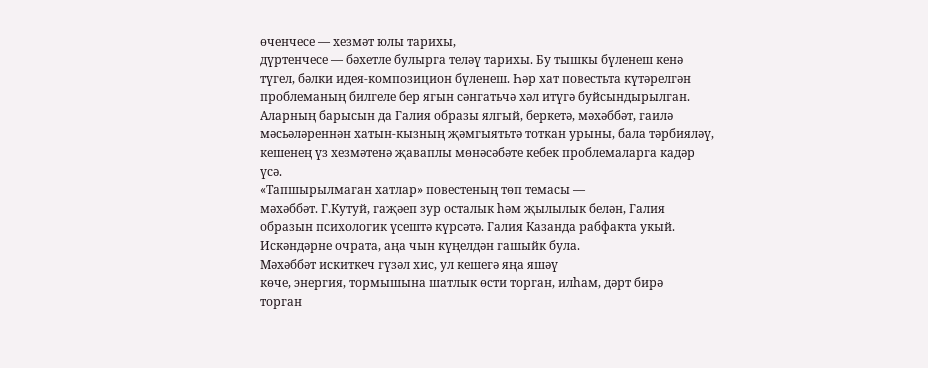өченчесе — хезмәт юлы тарихы,
дүртенчесе — бәхетле булырга теләү тарихы. Бу тышкы бүленеш кенә
түгел, бәлки идея-композицион бүленеш. Һәр хат повестьта күтәрелгән
проблеманың билгеле бер ягын сәнгатьчә хәл итүгә буйсындырылган.
Аларның барысын да Галия образы ялгый, беркетә, мәхәббәт, гаилә
мәсьәләреннән хатын-кызның җәмгыятьтә тоткан урыны, бала тәрбияләү,
кешенең үз хезмәтенә җаваплы мөнәсәбәте кебек проблемаларга кадәр
үсә.
«Тапшырылмаган хатлар» повестеның төп темасы —
мәхәббәт. Г.Кутуй, гаҗәеп зур осталык һәм җылылык белән, Галия
образын психологик үсештә күрсәтә. Галия Казанда рабфакта укый.
Искәндәрне очрата, аңа чын күңелдән гашыйк була.
Мәхәббәт искиткеч гүзәл хис, ул кешегә яңа яшәү
көче, энергия, тормышына шатлык өсти торган, илһам, дәрт бирә
торган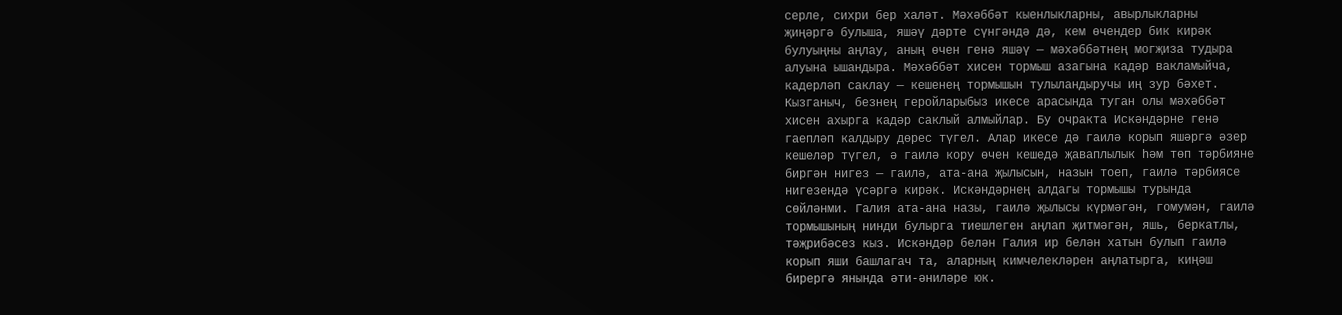серле, сихри бер халәт. Мәхәббәт кыенлыкларны, авырлыкларны
җиңәргә булыша, яшәү дәрте сүнгәндә дә, кем өчендер бик кирәк
булуыңны аңлау, аның өчен генә яшәү — мәхәббәтнең могҗиза тудыра
алуына ышандыра. Мәхәббәт хисен тормыш азагына кадәр вакламыйча,
кадерләп саклау — кешенең тормышын тулыландыручы иң зур бәхет.
Кызганыч, безнең геройларыбыз икесе арасында туган олы мәхәббәт
хисен ахырга кадәр саклый алмыйлар. Бу очракта Искәндәрне генә
гаепләп калдыру дөрес түгел. Алар икесе дә гаилә корып яшәргә әзер
кешеләр түгел, ә гаилә кору өчен кешедә җаваплылык һәм төп тәрбияне
биргән нигез — гаилә, ата-ана җылысын, назын тоеп, гаилә тәрбиясе
нигезендә үсәргә кирәк. Искәндәрнең алдагы тормышы турында
сөйләнми. Галия ата-ана назы, гаилә җылысы күрмәгән, гомумән, гаилә
тормышының нинди булырга тиешлеген аңлап җитмәгән, яшь, беркатлы,
тәҗрибәсез кыз. Искәндәр белән Галия ир белән хатын булып гаилә
корып яши башлагач та, аларның кимчелекләрен аңлатырга, киңәш
бирергә янында әти-әниләре юк.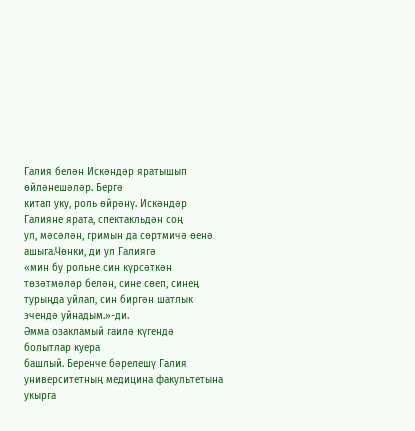Галия белән Искәндәр яратышып өйләнешәләр. Бергә
китап уку, роль өйрәнү. Искәндәр Галияне ярата, спектакльдән соң
ул, мәсәлән, гримын да сөртмичә өенә ашыга.Чөнки, ди ул Галиягә
«мин бу рольне син күрсәткән төзәтмәләр белән, сине сөеп, синең
турыңда уйлап, син биргән шатлык эчендә уйнадым.»-ди.
Әмма озакламый гаилә күгендә болытлар куера
башлый. Беренче бәрелешү Галия университетның медицина факультетына
укырга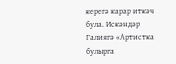керегә карар иткәч була. Искәндәр Галиягә «Артистка булырга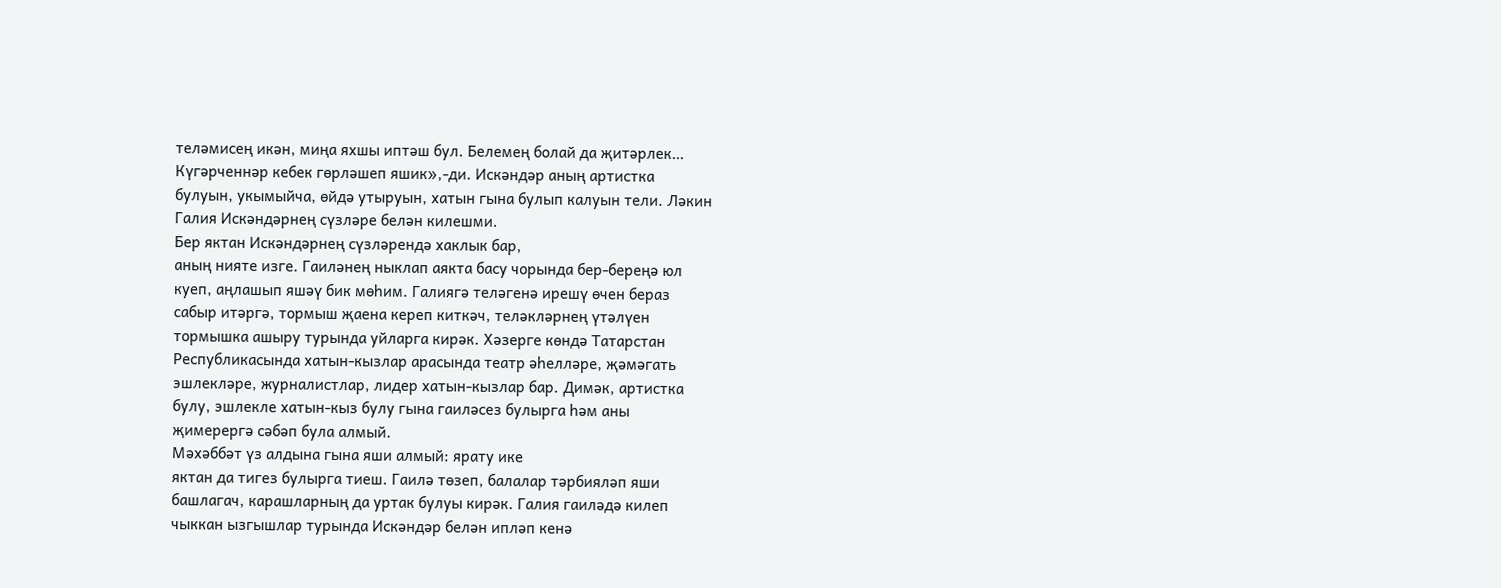теләмисең икән, миңа яхшы иптәш бул. Белемең болай да җитәрлек…
Күгәрченнәр кебек гөрләшеп яшик»,-ди. Искәндәр аның артистка
булуын, укымыйча, өйдә утыруын, хатын гына булып калуын тели. Ләкин
Галия Искәндәрнең сүзләре белән килешми.
Бер яктан Искәндәрнең сүзләрендә хаклык бар,
аның нияте изге. Гаиләнең ныклап аякта басу чорында бер-береңә юл
куеп, аңлашып яшәү бик мөһим. Галиягә теләгенә ирешү өчен бераз
сабыр итәргә, тормыш җаена кереп киткәч, теләкләрнең үтәлүен
тормышка ашыру турында уйларга кирәк. Хәзерге көндә Татарстан
Республикасында хатын-кызлар арасында театр әһелләре, җәмәгать
эшлекләре, журналистлар, лидер хатын-кызлар бар. Димәк, артистка
булу, эшлекле хатын-кыз булу гына гаиләсез булырга һәм аны
җимерергә сәбәп була алмый.
Мәхәббәт үз алдына гына яши алмый: ярату ике
яктан да тигез булырга тиеш. Гаилә төзеп, балалар тәрбияләп яши
башлагач, карашларның да уртак булуы кирәк. Галия гаиләдә килеп
чыккан ызгышлар турында Искәндәр белән ипләп кенә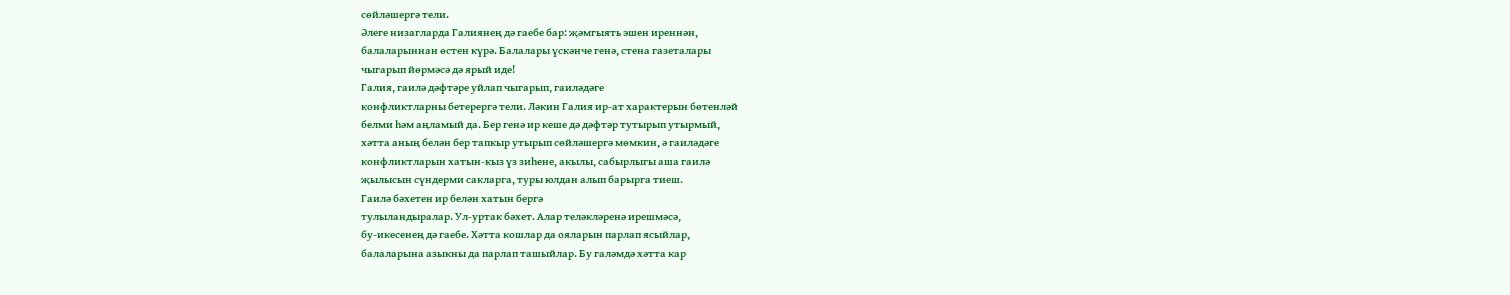сөйләшергә тели.
Әлеге низагларда Галиянең дә гаебе бар: җәмгыять эшен иреннән,
балаларыннан өстен күрә. Балалары үскәнче генә, стена газеталары
чыгарып йөрмәсә дә ярый иде!
Галия, гаилә дәфтәре уйлап чыгарып, гаиләдәге
конфликтларны бетерергә тели. Ләкин Галия ир-ат характерын бөтенләй
белми һәм аңламый да. Бер генә ир кеше дә дәфтәр тутырып утырмый,
хәтта аның белән бер тапкыр утырып сөйләшергә мөмкин, ә гаиләдәге
конфликтларын хатын-кыз үз зиһене, акылы, сабырлыгы аша гаилә
җылысын сүндерми сакларга, туры юлдан алып барырга тиеш.
Гаилә бәхетен ир белән хатын бергә
тулыландыралар. Ул-уртак бәхет. Алар теләкләренә ирешмәсә,
бу-икесенең дә гаебе. Хәтта кошлар да ояларын парлап ясыйлар,
балаларына азыкны да парлап ташыйлар. Бу галәмдә хәтта кар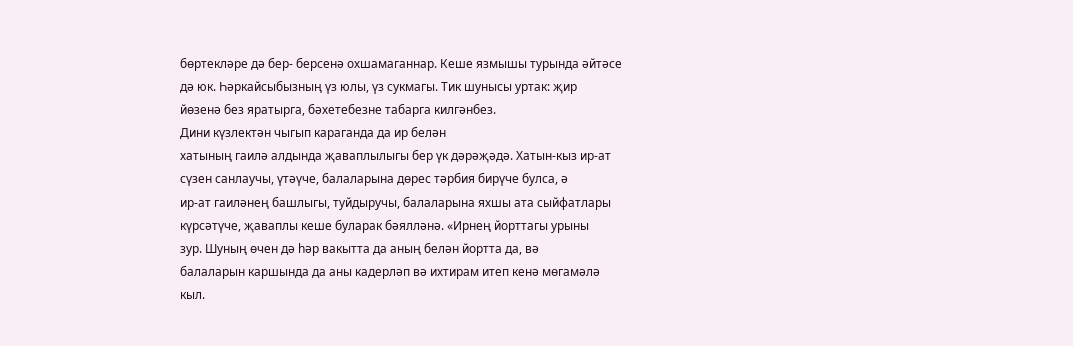бөртекләре дә бер- берсенә охшамаганнар. Кеше язмышы турында әйтәсе
дә юк. Һәркайсыбызның үз юлы, үз сукмагы. Тик шунысы уртак: җир
йөзенә без яратырга, бәхетебезне табарга килгәнбез.
Дини күзлектән чыгып караганда да ир белән
хатының гаилә алдында җаваплылыгы бер үк дәрәҗәдә. Хатын-кыз ир-ат
сүзен санлаучы, үтәүче, балаларына дөрес тәрбия бирүче булса, ә
ир-ат гаиләнең башлыгы, туйдыручы, балаларына яхшы ата сыйфатлары
күрсәтүче, җаваплы кеше буларак бәялләнә. «Ирнең йорттагы урыны
зур. Шуның өчен дә һәр вакытта да аның белән йортта да, вә
балаларын каршында да аны кадерләп вә ихтирам итеп кенә мөгамәлә
кыл.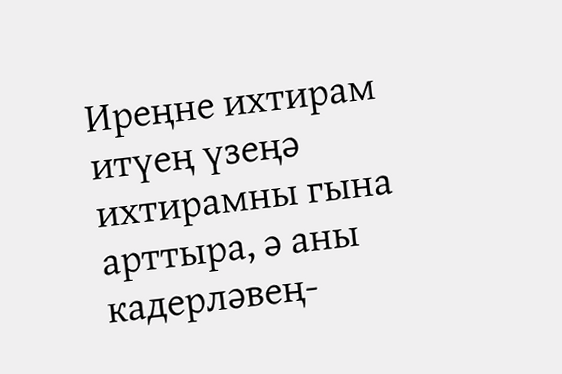Иреңне ихтирам итүең үзеңә ихтирамны гына арттыра, ә аны
кадерләвең-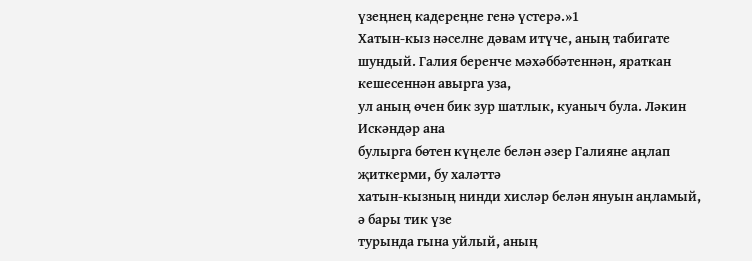үзеңнең кадереңне генә үстерә.»1
Хатын-кыз нәселне дәвам итүче, аның табигате
шундый. Галия беренче мәхәббәтеннән, яраткан кешесеннән авырга уза,
ул аның өчен бик зур шатлык, куаныч була. Ләкин Искәндәр ана
булырга бөтен күңеле белән әзер Галияне аңлап җиткерми, бу халәттә
хатын-кызның нинди хисләр белән януын аңламый, ә бары тик үзе
турында гына уйлый, аның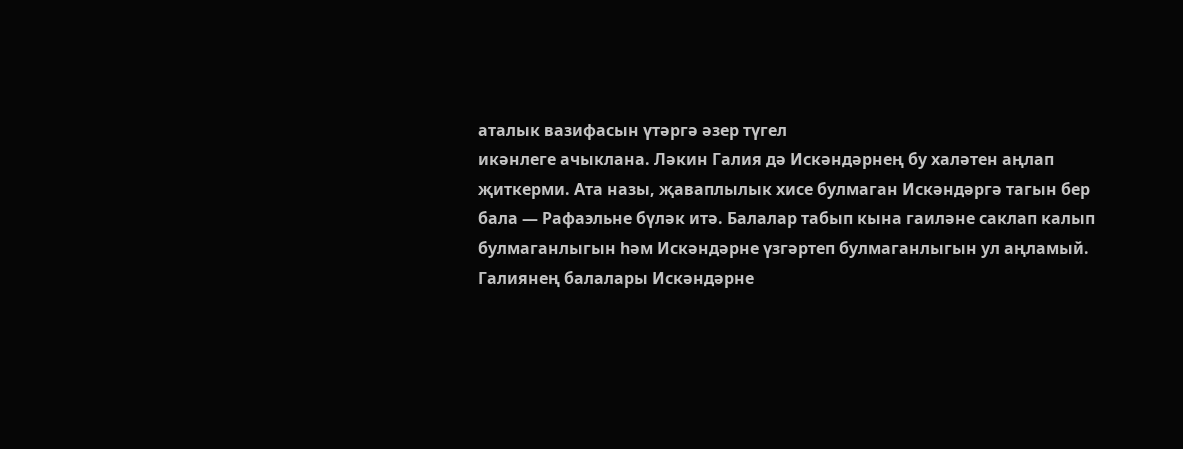аталык вазифасын үтәргә әзер түгел
икәнлеге ачыклана. Ләкин Галия дә Искәндәрнең бу халәтен аңлап
җиткерми. Ата назы, җаваплылык хисе булмаган Искәндәргә тагын бер
бала — Рафаэльне бүләк итә. Балалар табып кына гаиләне саклап калып
булмаганлыгын һәм Искәндәрне үзгәртеп булмаганлыгын ул аңламый.
Галиянең балалары Искәндәрне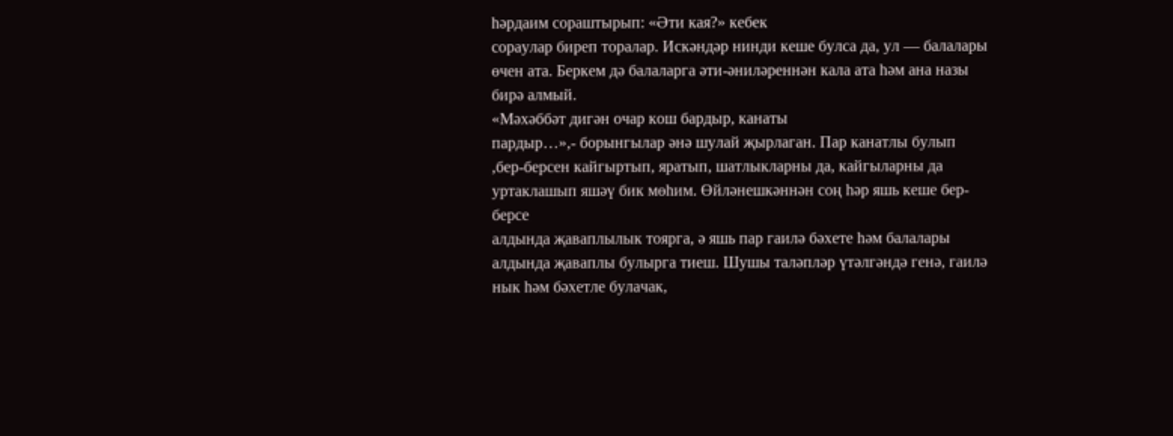һәрдаим сораштырып: «Әти кая?» кебек
сораулар биреп торалар. Искәндәр нинди кеше булса да, ул — балалары
өчен ата. Беркем дә балаларга әти-әниләреннән кала ата һәм ана назы
бирә алмый.
«Мәхәббәт дигән очар кош бардыр, канаты
пардыр…»,- борынгылар әнә шулай җырлаган. Пар канатлы булып
,бер-берсен кайгыртып, яратып, шатлыкларны да, кайгыларны да
уртаклашып яшәү бик мөһим. Өйләнешкәннән соң һәр яшь кеше бер-берсе
алдында җаваплылык тоярга, ә яшь пар гаилә бәхете һәм балалары
алдында җаваплы булырга тиеш. Шушы таләпләр үтәлгәндә генә, гаилә
нык һәм бәхетле булачак,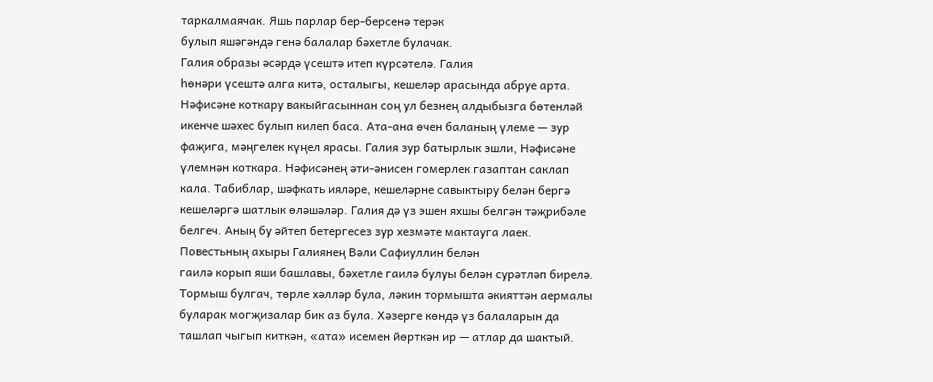таркалмаячак. Яшь парлар бер-берсенә терәк
булып яшәгәндә генә балалар бәхетле булачак.
Галия образы әсәрдә үсештә итеп күрсәтелә. Галия
һөнәри үсештә алга китә, осталыгы, кешеләр арасында абруе арта.
Нәфисәне коткару вакыйгасыннан соң ул безнең алдыбызга бөтенләй
икенче шәхес булып килеп баса. Ата-ана өчен баланың үлеме — зур
фаҗига, мәңгелек күңел ярасы. Галия зур батырлык эшли, Нәфисәне
үлемнән коткара. Нәфисәнең әти-әнисен гомерлек газаптан саклап
кала. Табиблар, шәфкать ияләре, кешеләрне савыктыру белән бергә
кешеләргә шатлык өләшәләр. Галия дә үз эшен яхшы белгән тәҗрибәле
белгеч. Аның бу әйтеп бетергесез зур хезмәте мактауга лаек.
Повестьның ахыры Галиянең Вәли Сафиуллин белән
гаилә корып яши башлавы, бәхетле гаилә булуы белән сурәтләп бирелә.
Тормыш булгач, төрле хәлләр була, ләкин тормышта әкияттән аермалы
буларак могҗизалар бик аз була. Хәзерге көндә үз балаларын да
ташлап чыгып киткән, «ата» исемен йөрткән ир — атлар да шактый.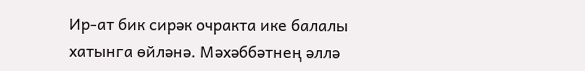Ир-ат бик сирәк очракта ике балалы хатынга өйләнә. Мәхәббәтнең әллә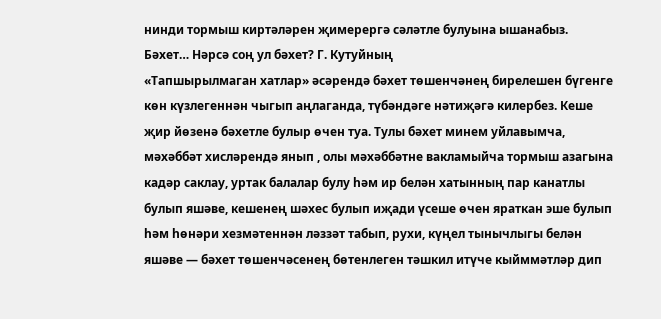нинди тормыш киртәләрен җимерергә сәләтле булуына ышанабыз.
Бәхет… Нәрсә соң ул бәхет? Г. Кутуйның
«Тапшырылмаган хатлар» әсәрендә бәхет төшенчәнең бирелешен бүгенге
көн күзлегеннән чыгып аңлаганда, түбәндәге нәтиҗәгә килербез. Кеше
җир йөзенә бәхетле булыр өчен туа. Тулы бәхет минем уйлавымча,
мәхәббәт хисләрендә янып , олы мәхәббәтне вакламыйча тормыш азагына
кадәр саклау, уртак балалар булу һәм ир белән хатынның пар канатлы
булып яшәве, кешенең шәхес булып иҗади үсеше өчен яраткан эше булып
һәм һөнәри хезмәтеннән ләззәт табып, рухи, күңел тынычлыгы белән
яшәве — бәхет төшенчәсенең бөтенлеген тәшкил итүче кыйммәтләр дип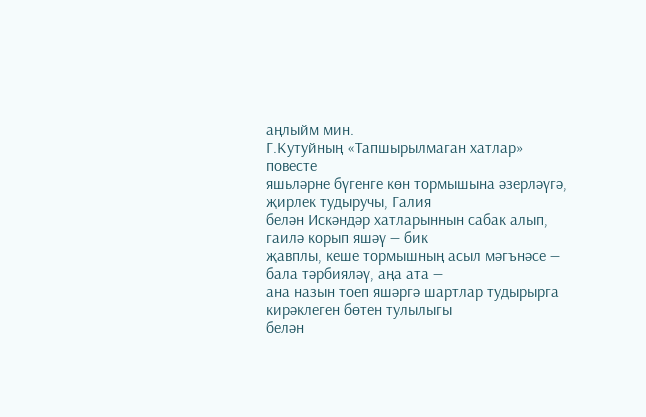аңлыйм мин.
Г.Кутуйның «Тапшырылмаган хатлар» повесте
яшьләрне бүгенге көн тормышына әзерләүгә, җирлек тудыручы, Галия
белән Искәндәр хатларыннын сабак алып, гаилә корып яшәү — бик
җавплы, кеше тормышның асыл мәгънәсе — бала тәрбияләү, аңа ата —
ана назын тоеп яшәргә шартлар тудырырга кирәклеген бөтен тулылыгы
белән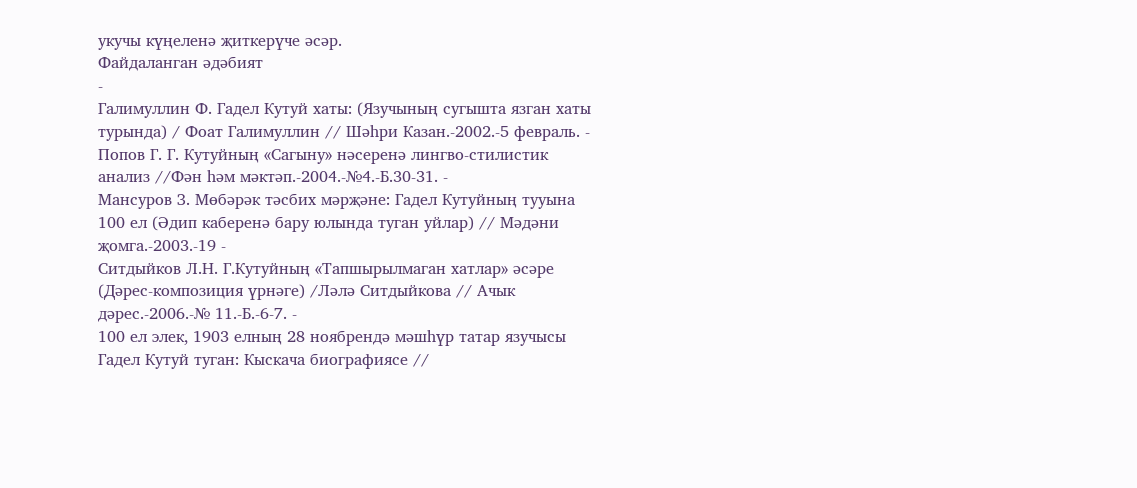укучы күңеленә җиткерүче әсәр.
Файдаланган әдәбият
-
Галимуллин Ф. Гадел Кутуй хаты: (Язучының сугышта язган хаты
турында) / Фоат Галимуллин // Шәһри Казан.-2002.-5 февраль. -
Попов Г. Г. Кутуйның «Сагыну» нәсеренә лингво-стилистик
анализ //Фән һәм мәктәп.-2004.-№4.-Б.30-31. -
Мансуров З. Мөбәрәк тәсбих мәрҗәне: Гадел Кутуйның тууына
100 ел (Әдип каберенә бару юлында туган уйлар) // Мәдәни
җомга.-2003.-19 -
Ситдыйков Л.Н. Г.Кутуйның «Тапшырылмаган хатлар» әсәре
(Дәрес-композиция үрнәге) /Ләлә Ситдыйкова // Ачык
дәрес.-2006.-№ 11.-Б.-6-7. -
100 ел элек, 1903 елның 28 ноябрендә мәшһүр татар язучысы
Гадел Кутуй туган: Кыскача биографиясе //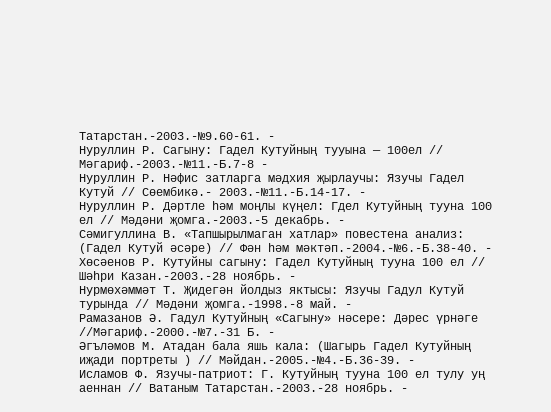Татарстан.-2003.-№9.60-61. -
Нуруллин Р. Сагыну: Гадел Кутуйның тууына — 100ел //
Мәгариф.-2003.-№11.-Б.7-8 -
Нуруллин Р. Нәфис затларга мәдхия җырлаучы: Язучы Гадел
Кутуй // Сөембикә.- 2003.-№11.-Б.14-17. -
Нуруллин Р. Дәртле һәм моңлы күңел: Гдел Кутуйның тууна 100
ел // Мәдәни җомга.-2003.-5 декабрь. -
Сәмигуллина В. «Тапшырылмаган хатлар» повестена анализ:
(Гадел Кутуй әсәре) // Фән һәм мәктәп.-2004.-№6.-Б.38-40. -
Хөсәенов Р. Кутуйны сагыну: Гадел Кутуйның тууна 100 ел //
Шәһри Казан.-2003.-28 ноябрь. -
Нурмөхәммәт Т. Җидегән йолдыз яктысы: Язучы Гадул Кутуй
турында // Мәдәни җомга.-1998.-8 май. -
Рамазанов Ә. Гадул Кутуйның «Сагыну» нәсере: Дәрес үрнәге
//Мәгариф.-2000.-№7.-31 Б. -
Әгъләмов М. Атадан бала яшь кала: (Шагырь Гадел Кутуйның
иҗади портреты ) // Мәйдан.-2005.-№4.-Б.36-39. -
Исламов Ф. Язучы-патриот: Г. Кутуйның тууна 100 ел тулу уң
аеннан // Ватаным Татарстан.-2003.-28 ноябрь. -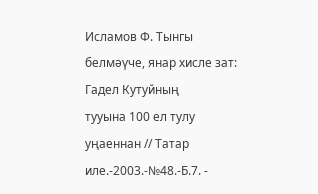Исламов Ф. Тынгы белмәүче, янар хисле зат: Гадел Кутуйның
тууына 100 ел тулу уңаеннан // Татар иле.-2003.-№48.-Б.7. -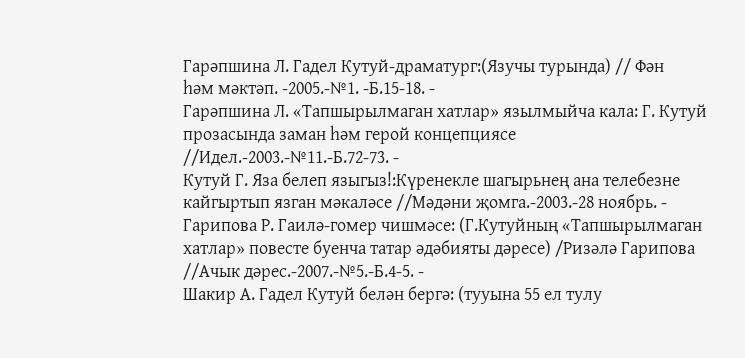Гарәпшина Л. Гадел Кутуй-драматург:(Язучы турында) // Фән
һәм мәктәп. -2005.-№1. -Б.15-18. -
Гарәпшина Л. «Тапшырылмаган хатлар» язылмыйча кала: Г. Кутуй
прозасында заман һәм герой концепциясе
//Идел.-2003.-№11.-Б.72-73. -
Кутуй Г. Яза белеп языгыз!:Күренекле шагырьнең ана телебезне
кайгыртып язган мәкаләсе //Мәдәни җомга.-2003.-28 ноябрь. -
Гарипова Р. Гаилә-гомер чишмәсе: (Г.Кутуйның «Тапшырылмаган
хатлар» повесте буенча татар әдәбияты дәресе) /Ризәлә Гарипова
//Ачык дәрес.-2007.-№5.-Б.4-5. -
Шакир А. Гадел Кутуй белән бергә: (тууына 55 ел тулу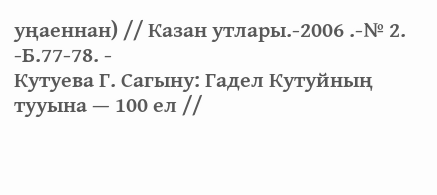уңаеннан) // Казан утлары.-2006 .-№ 2. -Б.77-78. -
Кутуева Г. Сагыну: Гадел Кутуйның тууына — 100 ел //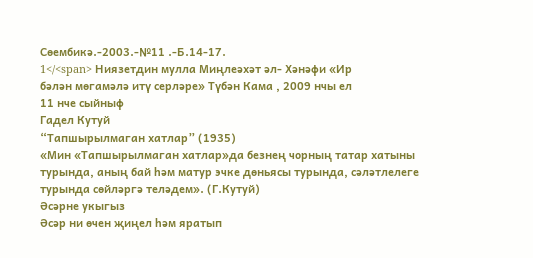Сөембикә.-2003.-№11 .-Б.14-17.
1</<span> Ниязетдин мулла Миңлеәхәт әл- Хәнәфи «Ир
бәлән мөгамәлә итү серләре» Түбән Кама , 2009 нчы ел
11 нче сыйныф
Гадел Кутуй
“Тапшырылмаган хатлар” (1935)
«Мин «Тапшырылмаган хатлар»да безнең чорның татар хатыны турында, аның бай һәм матур эчке дөньясы турында, сәләтлелеге турында сөйләргә теләдем». (Г.Кутуй)
Әсәрне укыгыз
Әсәр ни өчен җиңел һәм яратып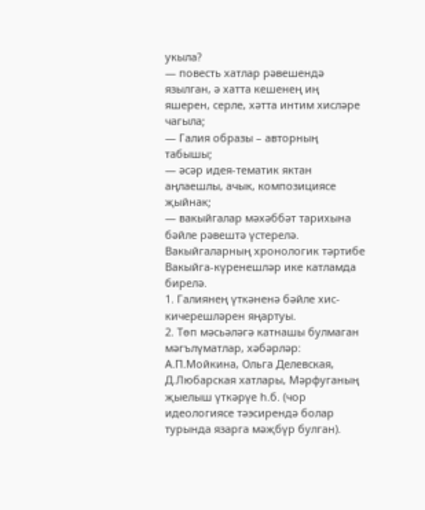укыла?
— повесть хатлар рәвешендә язылган, ә хатта кешенең иң яшерен, серле, хәтта интим хисләре чагыла;
— Галия образы – авторның табышы;
— әсәр идея-тематик яктан аңлаешлы, ачык, композициясе җыйнак;
— вакыйгалар мәхәббәт тарихына бәйле рәвештә үстерелә.
Вакыйгаларның хронологик тәртибе
Вакыйга-күренешләр ике катламда бирелә.
1. Галиянең үткәненә бәйле хис-кичерешләрен яңартуы.
2. Төп мәсьәләгә катнашы булмаган мәгълүматлар, хәбәрләр: А.П.Мойкина, Ольга Делевская, Д.Любарская хатлары, Мәрфуганың җыелыш үткәрүе һ.б. (чор идеологиясе тәэсирендә болар турында язарга мәҗбүр булган).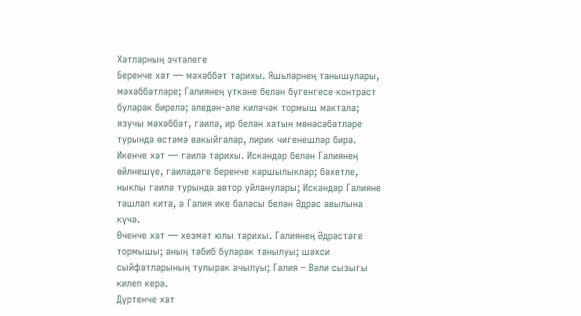Хатларның эчтәлеге
Беренче хат — мәхәббәт тарихы. Яшьләрнең танышулары, мәхәббәтләре; Галиянең үткәне белән бүгенгесе контраст буларак бирелә; әледән-әле киләчәк тормыш мактала; язучы мәхәббәт, гаилә, ир белән хатын мөнәсәбәтләре турында өстәмә вакыйгалар, лирик чигенешләр бирә.
Икенче хат — гаилә тарихы. Искәндәр белән Галиянең өйлнешүе, гаиләдәге беренче каршылыклар; бәхетле, ныклы гаилә турында автор уйланулары; Искәндәр Галияне ташлап китә, ә Галия ике баласы белән Әдрәс авылына күчә.
Өченче хат — хезмәт юлы тарихы. Галиянең Әдрәстәге тормышы; аның табиб буларак танылуы; шәхси сыйфатларының тулырак ачылуы; Галия – Вәли сызыгы килеп керә.
Дүртенче хат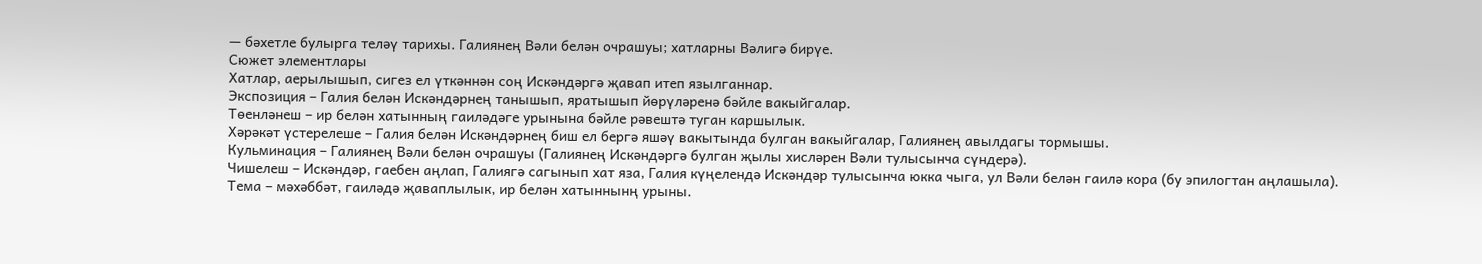— бәхетле булырга теләү тарихы. Галиянең Вәли белән очрашуы; хатларны Вәлигә бирүе.
Сюжет элементлары
Хатлар, аерылышып, сигез ел үткәннән соң Искәндәргә җавап итеп язылганнар.
Экспозиция – Галия белән Искәндәрнең танышып, яратышып йөрүләренә бәйле вакыйгалар.
Төенләнеш – ир белән хатынның гаиләдәге урынына бәйле рәвештә туган каршылык.
Хәрәкәт үстерелеше – Галия белән Искәндәрнең биш ел бергә яшәү вакытында булган вакыйгалар, Галиянең авылдагы тормышы.
Кульминация – Галиянең Вәли белән очрашуы (Галиянең Искәндәргә булган җылы хисләрен Вәли тулысынча сүндерә).
Чишелеш – Искәндәр, гаебен аңлап, Галиягә сагынып хат яза, Галия күңелендә Искәндәр тулысынча юкка чыга, ул Вәли белән гаилә кора (бу эпилогтан аңлашыла).
Тема – мәхәббәт, гаиләдә җаваплылык, ир белән хатыннынң урыны.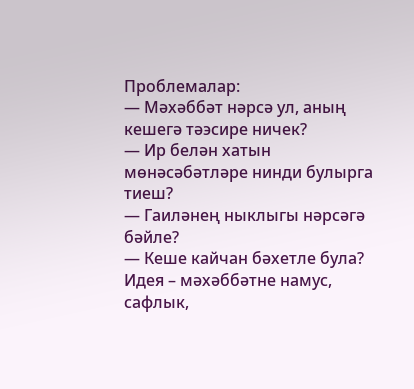Проблемалар:
— Мәхәббәт нәрсә ул, аның кешегә тәэсире ничек?
— Ир белән хатын мөнәсәбәтләре нинди булырга тиеш?
— Гаиләнең ныклыгы нәрсәгә бәйле?
— Кеше кайчан бәхетле була?
Идея – мәхәббәтне намус, сафлык,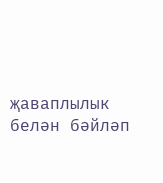җаваплылык белән бәйләп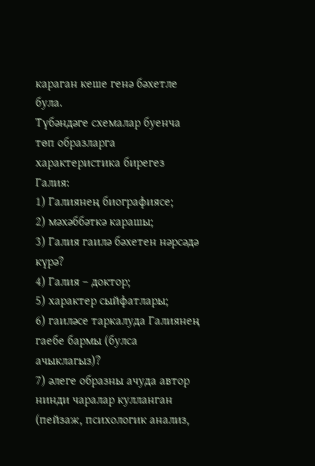караган кеше генә бәхетле була.
Түбәндәге схемалар буенча төп образларга характеристика бирегез
Галия:
1) Галиянең биографиясе;
2) мәхәббәткә карашы;
3) Галия гаилә бәхетен нәрсәдә күрә?
4) Галия – доктор;
5) характер сыйфатлары;
6) гаиләсе таркалуда Галиянең гаебе бармы (булса ачыклагыз)?
7) әлеге образны ачуда автор нинди чаралар кулланган (пейзаж, психологик анализ,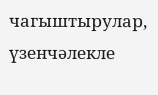чагыштырулар, үзенчәлекле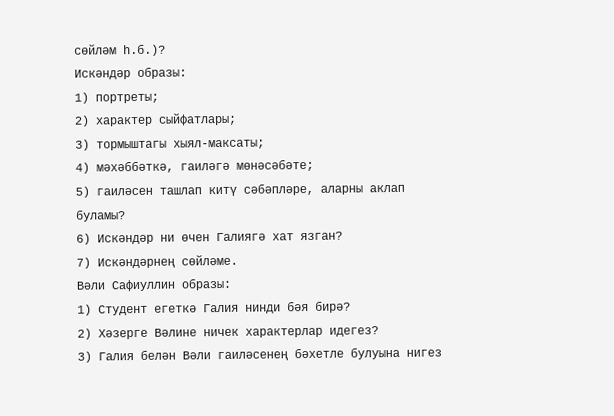сөйләм һ.б.)?
Искәндәр образы:
1) портреты;
2) характер сыйфатлары;
3) тормыштагы хыял-максаты;
4) мәхәббәткә, гаиләгә мөнәсәбәте;
5) гаиләсен ташлап китү сәбәпләре, аларны аклап буламы?
6) Искәндәр ни өчен Галиягә хат язган?
7) Искәндәрнең сөйләме.
Вәли Сафиуллин образы:
1) Студент егеткә Галия нинди бәя бирә?
2) Хәзерге Вәлине ничек характерлар идегез?
3) Галия белән Вәли гаиләсенең бәхетле булуына нигез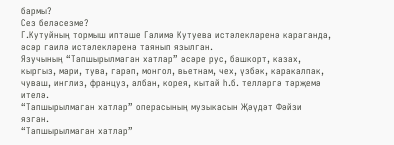бармы?
Сез беләсезме?
Г.Кутуйның тормыш иптәше Галимә Кутуева истәлекләренә караганда, әсәр гаилә истәлекләренә таянып язылган.
Язучының “Тапшырылмаган хатлар” әсәре рус, башкорт, казах, кыргыз, мари, тува, гарәп, монгол, вьетнам, чех, үзбәк, каракалпак, чуваш, инглиз, француз, албан, корея, кытай һ.б. телләргә тәрҗемә ителә.
“Тапшырылмаган хатлар” операсының музыкасын Җәүдәт Фәйзи язган.
“Тапшырылмаган хатлар”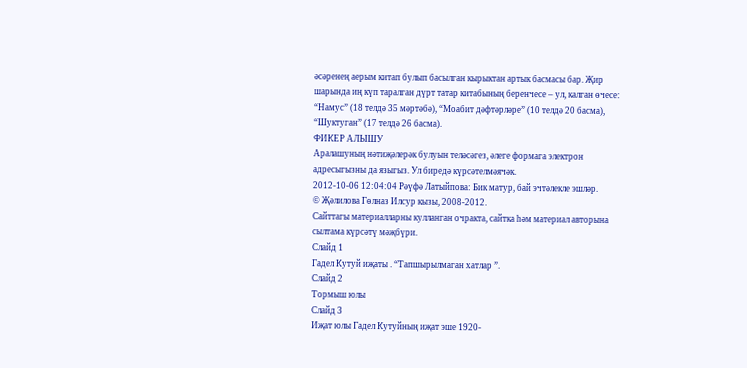әсәренең аерым китап булып басылган кырыктан артык басмасы бар. Җир шарында иң күп таралган дүрт татар китабының беренчесе – ул, калган өчесе: “Намус” (18 телдә 35 мәртәбә), “Моабит дәфтәрләре” (10 телдә 20 басма), “Шуктуган” (17 телдә 26 басма).
ФИКЕР АЛЫШУ
Аралашуның нәтиҗәлерәк булуын теләсәгез, әлеге формага электрон адресыгызны да языгыз. Ул биредә күрсәтелмәячәк.
2012-10-06 12:04:04 Рәүфә Латыйпова: Бик матур, бай эчтәлекле эшләр.
© Җәлилова Гөлназ Илсур кызы, 2008-2012.
Сайттагы материалларны кулланган очракта, сайтка һәм материал авторына сылтама күрсәтү мәҗбүри.
Слайд 1
Гадел Кутуй иҗаты . “Тапшырылмаган хатлар ”.
Слайд 2
Тормыш юлы
Слайд 3
Иҗат юлы Гадел Кутуйның иҗат эше 1920-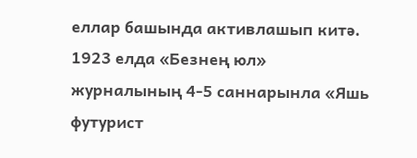еллар башында активлашып китә. 1923 елда «Безнең юл» журналының 4-5 саннарынла «Яшь футурист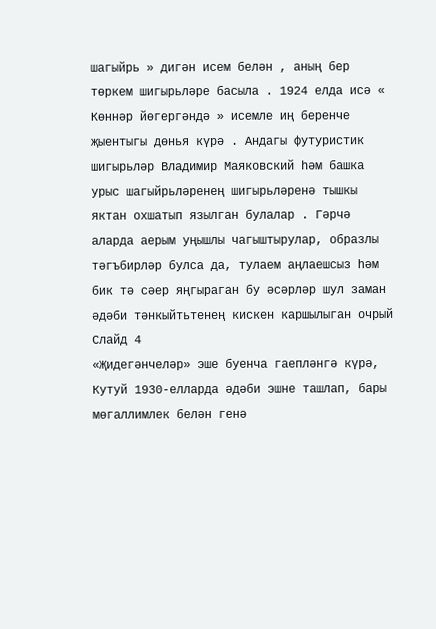шагыйрь » дигән исем белән , аның бер төркем шигырьләре басыла . 1924 елда исә « Көннәр йөгергәндә » исемле иң беренче җыентыгы дөнья күрә . Андагы футуристик шигырьләр Владимир Маяковский һәм башка урыс шагыйрьләренең шигырьләренә тышкы яктан охшатып язылган булалар . Гәрчә аларда аерым уңышлы чагыштырулар, образлы тәгъбирләр булса да, тулаем аңлаешсыз һәм бик тә сәер яңгыраган бу әсәрләр шул заман әдәби тәнкыйтьтенең кискен каршылыган очрый
Слайд 4
«Җидегәнчеләр» эше буенча гаепләнгә күрә, Кутуй 1930-елларда әдәби эшне ташлап, бары мөгаллимлек белән генә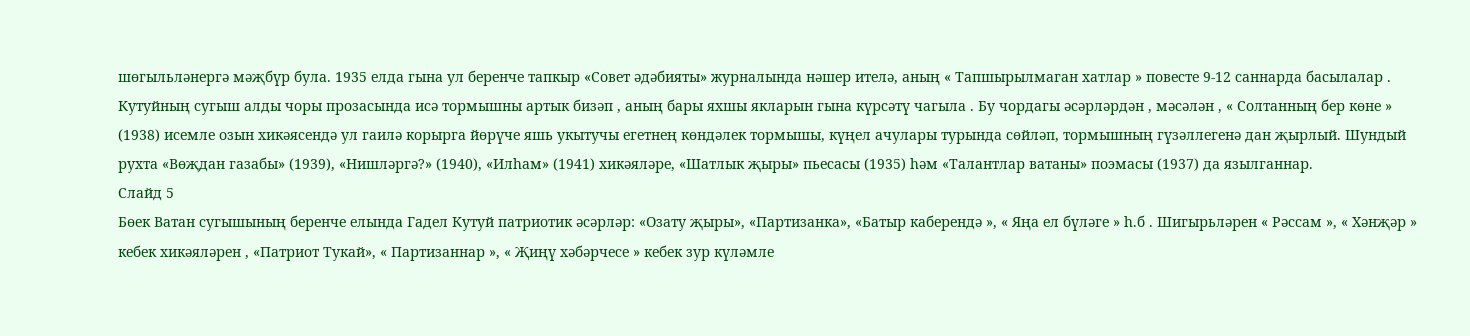шөгыльләнергә мәҗбүр була. 1935 елда гына ул беренче тапкыр «Совет әдәбияты» журналында нәшер ителә, аның « Тапшырылмаган хатлар » повесте 9-12 саннарда басылалар . Кутуйның сугыш алды чоры прозасында исә тормышны артык бизәп , аның бары яхшы якларын гына күрсәтү чагыла . Бу чордагы әсәрләрдән , мәсәлән , « Солтанның бер көне » (1938) исемле озын хикәясендә ул гаилә корырга йөрүче яшь укытучы егетнең көндәлек тормышы, күңел ачулары турында сөйләп, тормышның гүзәллегенә дан җырлый. Шундый рухта «Вөҗдан газабы» (1939), «Нишләргә?» (1940), «Илһам» (1941) хикәяләре, «Шатлык җыры» пьесасы (1935) һәм «Талантлар ватаны» поэмасы (1937) да язылганнар.
Слайд 5
Бөек Ватан сугышының беренче елында Гадел Кутуй патриотик әсәрләр: «Озату җыры», «Партизанка», «Батыр каберендә », « Яңа ел бүләге » һ.б . Шигырьләрен « Рәссам », « Хәнҗәр » кебек хикәяләрен , «Патриот Тукай», « Партизаннар », « Җиңү хәбәрчесе » кебек зур күләмле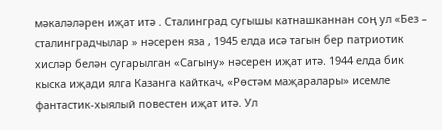мәкаләләрен иҗат итә . Сталинград сугышы катнашканнан соң ул «Без – сталинградчылар » нәсерен яза , 1945 елда исә тагын бер патриотик хисләр белән сугарылган «Сагыну» нәсерен иҗат итә. 1944 елда бик кыска иҗади ялга Казанга кайткач, «Рөстәм маҗаралары» исемле фантастик-хыялый повестен иҗат итә. Ул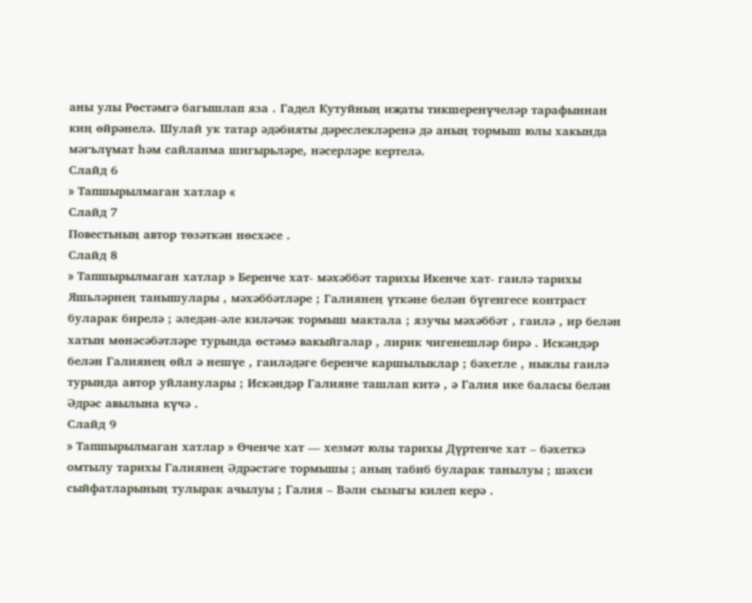аны улы Рөстәмгә багышлап яза . Гадел Кутуйның иҗаты тикшеренүчеләр тарафыннан киң өйрәнелә. Шулай ук татар әдәбияты дәреслекләренә дә аның тормыш юлы хакында мәгълүмат һәм сайланма шигырьләре, нәсерләре кертелә.
Слайд 6
» Тапшырылмаган хатлар «
Слайд 7
Повестьның автор төзәткән нөсхәсе .
Слайд 8
» Тапшырылмаган хатлар » Беренче хат- мәхәббәт тарихы Икенче хат- гаилә тарихы Яшьләрнең танышулары , мәхәббәтләре ; Галиянең үткәне белән бүгенгесе контраст буларак бирелә ; әледән-әле киләчәк тормыш мактала ; язучы мәхәббәт , гаилә , ир белән хатын мөнәсәбәтләре турында өстәмә вакыйгалар , лирик чигенешләр бирә . Искәндәр белән Галиянең өйл ә нешүе , гаиләдәге беренче каршылыклар ; бәхетле , ныклы гаилә турында автор уйланулары ; Искәндәр Галияне ташлап китә , ә Галия ике баласы белән Әдрәс авылына күчә .
Слайд 9
» Тапшырылмаган хатлар » Өченче хат — хезмәт юлы тарихы Дүртенче хат – бәхеткә омтылу тарихы Галиянең Әдрәстәге тормышы ; аның табиб буларак танылуы ; шәхси сыйфатларының тулырак ачылуы ; Галия – Вәли сызыгы килеп керә .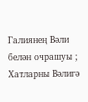Галиянең Вәли белән очрашуы ; Хатларны Вәлигә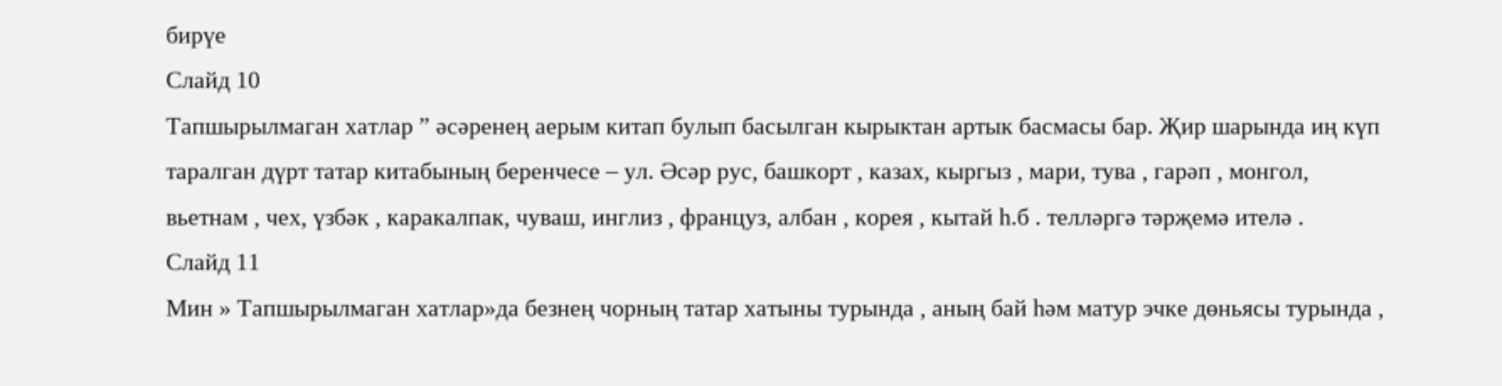бирүе
Слайд 10
Тапшырылмаган хатлар ” әсәренең аерым китап булып басылган кырыктан артык басмасы бар. Җир шарында иң күп таралган дүрт татар китабының беренчесе – ул. Әсәр рус, башкорт , казах, кыргыз , мари, тува , гарәп , монгол, вьетнам , чех, үзбәк , каракалпак, чуваш, инглиз , француз, албан , корея , кытай һ.б . телләргә тәрҗемә ителә .
Слайд 11
Мин » Тапшырылмаган хатлар»да безнең чорның татар хатыны турында , аның бай һәм матур эчке дөньясы турында ,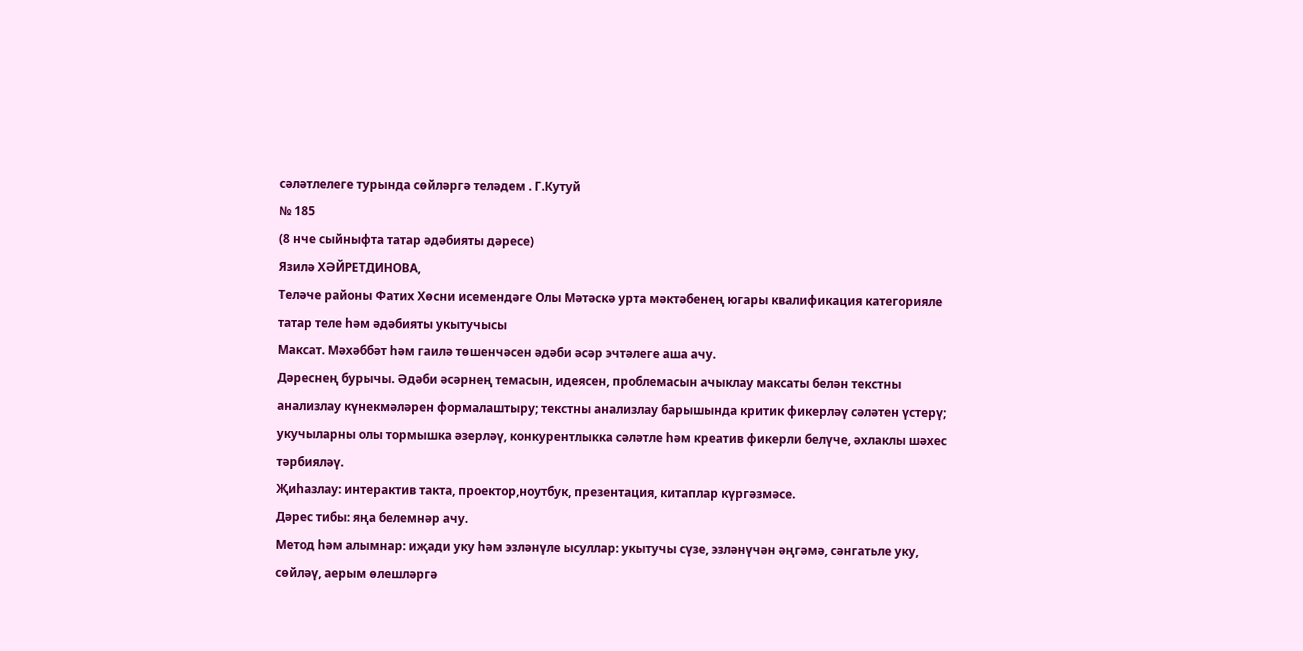сәләтлелеге турында сөйләргә теләдем . Г.Кутуй
№ 185
(8 нче сыйныфта татар әдәбияты дәресе)
Язилә ХӘЙРЕТДИНОВА,
Теләче районы Фатих Хөсни исемендәге Олы Мәтәскә урта мәктәбенең югары квалификация категорияле татар теле һәм әдәбияты укытучысы
Максат. Мәхәббәт һәм гаилә төшенчәсен әдәби әсәр эчтәлеге аша ачу.
Дәреснең бурычы. Әдәби әсәрнең темасын, идеясен, проблемасын ачыклау максаты белән текстны анализлау күнекмәләрен формалаштыру; текстны анализлау барышында критик фикерләү сәләтен үстерү; укучыларны олы тормышка әзерләү, конкурентлыкка сәләтле һәм креатив фикерли белүче, әхлаклы шәхес тәрбияләү.
Җиһазлау: интерактив такта, проектор,ноутбук, презентация, китаплар күргәзмәсе.
Дәрес тибы: яңа белемнәр ачу.
Метод һәм алымнар: иҗади уку һәм эзләнүле ысуллар: укытучы сүзе, эзләнүчән әңгәмә, сәнгатьле уку, сөйләү, аерым өлешләргә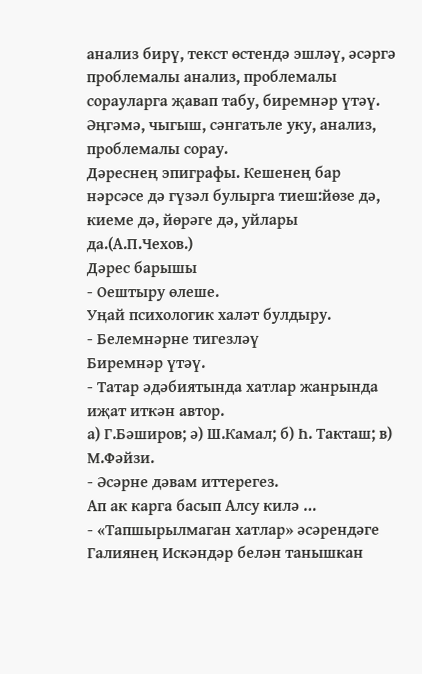анализ бирү, текст өстендә эшләү, әсәргә проблемалы анализ, проблемалы сорауларга җавап табу, биремнәр үтәү. Әңгәмә, чыгыш, сәнгатьле уку, анализ, проблемалы сорау.
Дәреснең эпиграфы. Кешенең бар нәрсәсе дә гүзәл булырга тиеш:йөзе дә, киеме дә, йөрәге дә, уйлары да.(А.П.Чехов.)
Дәрес барышы
- Оештыру өлеше.
Уңай психологик халәт булдыру.
- Белемнәрне тигезләү
Биремнәр үтәү.
- Татар әдәбиятында хатлар жанрында иҗат иткән автор.
а) Г.Бәширов; ә) Ш.Камал; б) Һ. Такташ; в) М.Фәйзи.
- Әсәрне дәвам иттерегез.
Ап ак карга басып Алсу килә …
- «Тапшырылмаган хатлар» әсәрендәге Галиянең Искәндәр белән танышкан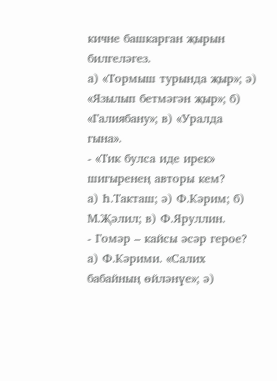кичне башкарган җырын билгеләгез.
а) «Тормыш турында җыр»; ә) «Язылып бетмәгән җыр»; б) «Галиябану»; в) «Уралда гына».
- «Тик булса иде ирек» шигыренең авторы кем?
а) Һ.Такташ; ә) Ф.Кәрим; б) М.Җәлил; в) Ф.Яруллин.
- Гомәр – кайсы әсәр герое?
а) Ф.Кәрими. «Салих бабайның өйләнүе»; ә)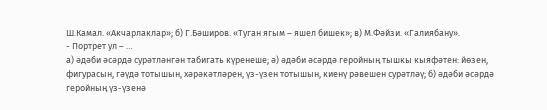Ш.Камал. «Акчарлаклар»; б) Г.Бәширов. «Туган ягым – яшел бишек»; в) М.Фәйзи. «Галиябану».
- Портрет ул – …
а) әдәби әсәрдә сурәтләнгән табигать күренеше; ә) әдәби әсәрдә геройның тышкы кыяфәтен: йөзен, фигурасын, гәүдә тотышын, хәрәкәтләрен, үз-үзен тотышын, киенү рәвешен сурәтләү; б) әдәби әсәрдә геройның үз-үзенә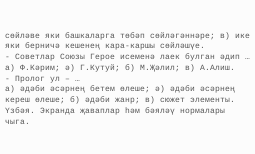сөйләве яки башкаларга төбәп сөйләгәннәре; в) ике яки берничә кешенең кара-каршы сөйләшүе.
- Советлар Союзы Герое исеменә лаек булган әдип …
а) Ф.Кәрим; ә) Г.Кутуй; б) М.Җәлил; в) А.Алиш.
- Пролог ул – …
а) әдәби әсәрнең бетем өлеше; ә) әдәби әсәрнең кереш өлеше; б) әдәби жанр; в) сюжет элементы.
Үзбәя. Экранда җаваплар һәм бәяләү нормалары чыга.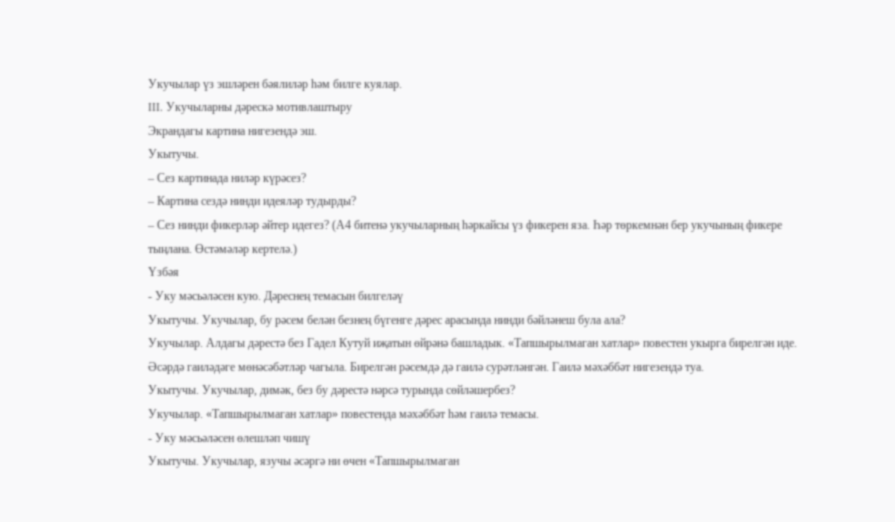Укучылар үз эшләрен бәялиләр һәм билге куялар.
III. Укучыларны дәрескә мотивлаштыру
Экрандагы картина нигезендә эш.
Укытучы.
– Сез картинада ниләр күрәсез?
– Картина сездә нинди идеяләр тудырды?
– Сез нинди фикерләр әйтер идегез? (А4 битенә укучыларның һәркайсы үз фикерен яза. Һәр төркемнән бер укучының фикере тыңлана. Өстәмәләр кертелә.)
Үзбәя
- Уку мәсьәләсен кую. Дәреснең темасын билгеләү
Укытучы. Укучылар, бу рәсем белән безнең бүгенге дәрес арасында нинди бәйләнеш була ала?
Укучылар. Алдагы дәрестә без Гадел Кутуй иҗатын өйрәнә башладык. «Тапшырылмаган хатлар» повестен укырга бирелгән иде. Әсәрдә гаиләдәге мөнәсәбәтләр чагыла. Бирелгән рәсемдә дә гаилә сурәтләнгән. Гаилә мәхәббәт нигезендә туа.
Укытучы. Укучылар, димәк, без бу дәрестә нәрсә турында сөйләшербез?
Укучылар. «Тапшырылмаган хатлар» повестенда мәхәббәт һәм гаилә темасы.
- Уку мәсьәләсен өлешләп чишү
Укытучы. Укучылар, язучы әсәргә ни өчен «Тапшырылмаган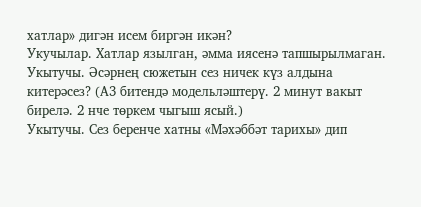хатлар» дигән исем биргән икән?
Укучылар. Хатлар язылган, әмма иясенә тапшырылмаган.
Укытучы. Әсәрнең сюжетын сез ничек күз алдына китерәсез? (А3 битендә модельләштерү. 2 минут вакыт бирелә. 2 нче төркем чыгыш ясый.)
Укытучы. Сез беренче хатны «Мәхәббәт тарихы» дип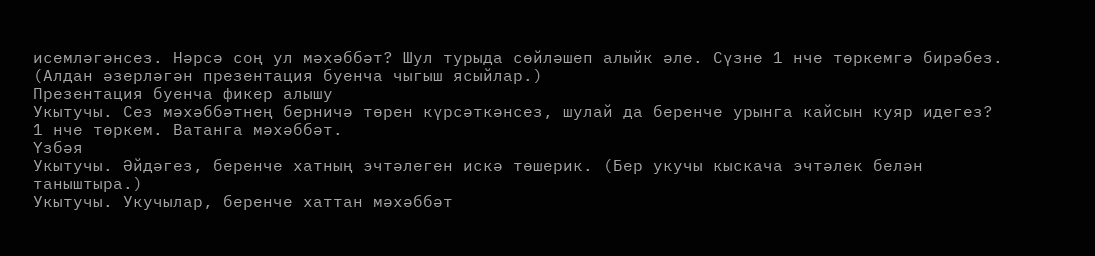исемләгәнсез. Нәрсә соң ул мәхәббәт? Шул турыда сөйләшеп алыйк әле. Сүзне 1 нче төркемгә бирәбез. (Алдан әзерләгән презентация буенча чыгыш ясыйлар.)
Презентация буенча фикер алышу
Укытучы. Сез мәхәббәтнең берничә төрен күрсәткәнсез, шулай да беренче урынга кайсын куяр идегез?
1 нче төркем. Ватанга мәхәббәт.
Үзбәя
Укытучы. Әйдәгез, беренче хатның эчтәлеген искә төшерик. (Бер укучы кыскача эчтәлек белән таныштыра.)
Укытучы. Укучылар, беренче хаттан мәхәббәт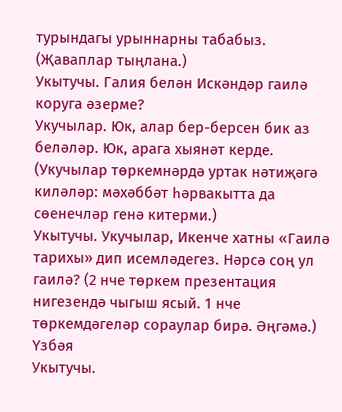турындагы урыннарны табабыз. (Җаваплар тыңлана.)
Укытучы. Галия белән Искәндәр гаилә коруга әзерме?
Укучылар. Юк, алар бер-берсен бик аз беләләр. Юк, арага хыянәт керде.
(Укучылар төркемнәрдә уртак нәтиҗәгә киләләр: мәхәббәт һәрвакытта да сөенечләр генә китерми.)
Укытучы. Укучылар, Икенче хатны «Гаилә тарихы» дип исемләдегез. Нәрсә соң ул гаилә? (2 нче төркем презентация нигезендә чыгыш ясый. 1 нче төркемдәгеләр сораулар бирә. Әңгәмә.)
Үзбәя
Укытучы.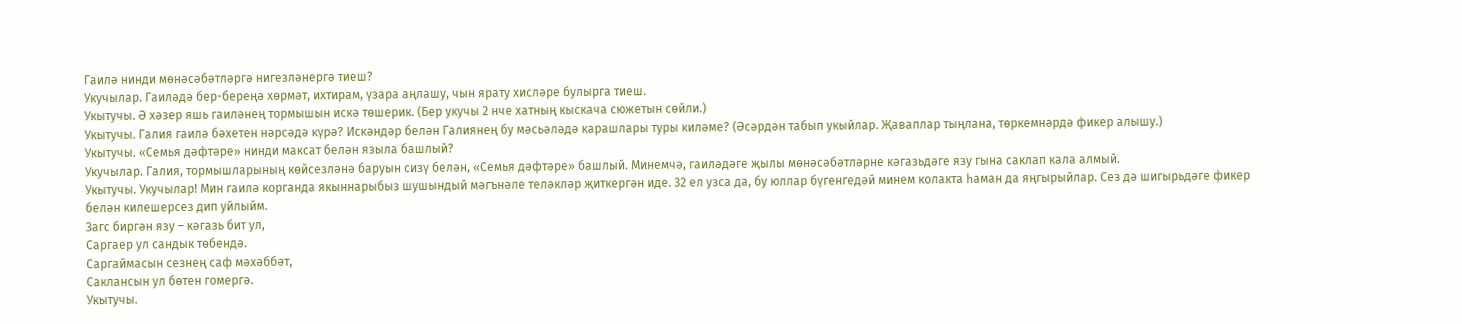Гаилә нинди мөнәсәбәтләргә нигезләнергә тиеш?
Укучылар. Гаиләдә бер-береңә хөрмәт, ихтирам, үзара аңлашу, чын ярату хисләре булырга тиеш.
Укытучы. Ә хәзер яшь гаиләнең тормышын искә төшерик. (Бер укучы 2 нче хатның кыскача сюжетын сөйли.)
Укытучы. Галия гаилә бәхетен нәрсәдә күрә? Искәндәр белән Галиянең бу мәсьәләдә карашлары туры киләме? (Әсәрдән табып укыйлар. Җаваплар тыңлана, төркемнәрдә фикер алышу.)
Укытучы. «Семья дәфтәре» нинди максат белән языла башлый?
Укучылар. Галия, тормышларының көйсезләнә баруын сизү белән, «Семья дәфтәре» башлый. Минемчә, гаиләдәге җылы мөнәсәбәтләрне кәгазьдәге язу гына саклап кала алмый.
Укытучы. Укучылар! Мин гаилә корганда якыннарыбыз шушындый мәгънәле теләкләр җиткергән иде. 32 ел узса да, бу юллар бүгенгедәй минем колакта һаман да яңгырыйлар. Сез дә шигырьдәге фикер белән килешерсез дип уйлыйм.
Загс биргән язу – кәгазь бит ул,
Саргаер ул сандык төбендә.
Саргаймасын сезнең саф мәхәббәт,
Саклансын ул бөтен гомергә.
Укытучы.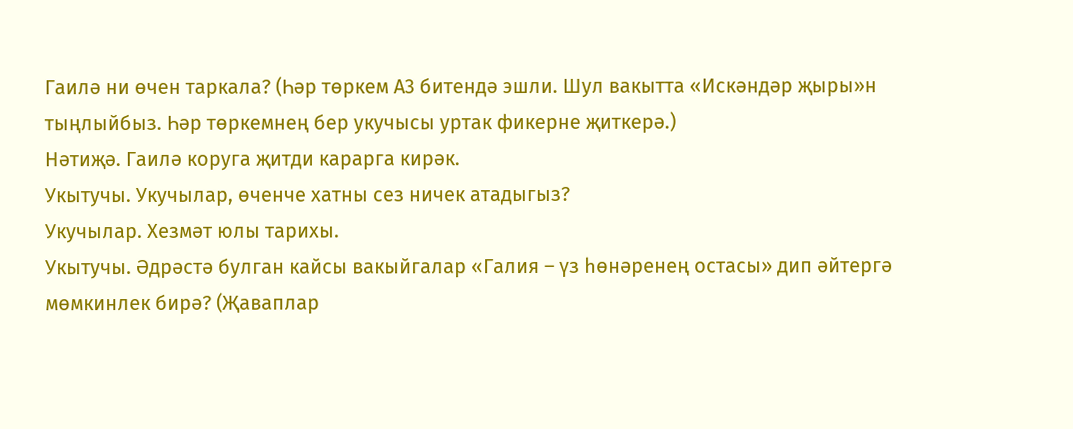Гаилә ни өчен таркала? (Һәр төркем А3 битендә эшли. Шул вакытта «Искәндәр җыры»н тыңлыйбыз. Һәр төркемнең бер укучысы уртак фикерне җиткерә.)
Нәтиҗә. Гаилә коруга җитди карарга кирәк.
Укытучы. Укучылар, өченче хатны сез ничек атадыгыз?
Укучылар. Хезмәт юлы тарихы.
Укытучы. Әдрәстә булган кайсы вакыйгалар «Галия – үз һөнәренең остасы» дип әйтергә мөмкинлек бирә? (Җаваплар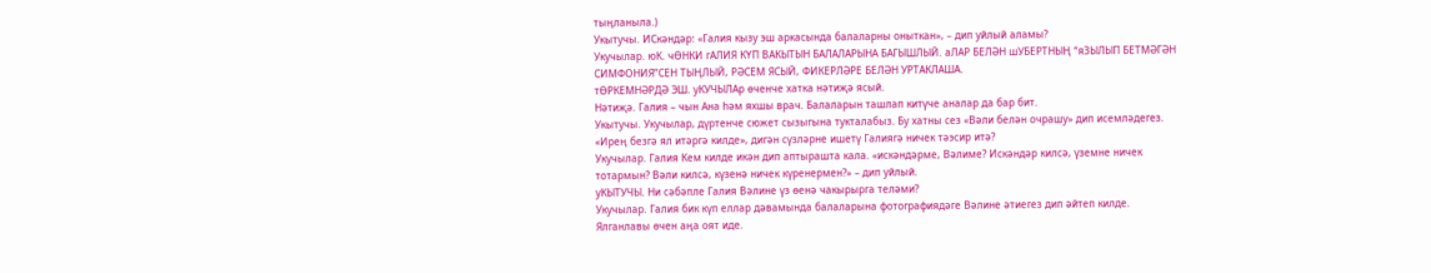тыңланыла.)
Укытучы. ИСкәндәр: «Галия кызу эш аркасында балаларны оныткан», – дип уйлый аламы?
Укучылар. юК. чӨНКИ гАЛИЯ КҮП ВАКЫТЫН БАЛАЛАРЫНА БАГЫШЛЫЙ. аЛАР БЕЛӘН шУБЕРТНЫҢ “яЗЫЛЫП БЕТМӘГӘН СИМФОНИЯ”СЕН ТЫҢЛЫЙ, РӘСЕМ ЯСЫЙ, ФИКЕРЛӘРЕ БЕЛӘН УРТАКЛАША.
тӨРКЕМНӘРДӘ ЭШ. уКУЧЫЛАр өченче хатка нәтиҗә ясый.
Нәтиҗә. Галия – чын Ана һәм яхшы врач. Балаларын ташлап китүче аналар да бар бит.
Укытучы. Укучылар, дүртенче сюжет сызыгына тукталабыз. Бу хатны сез «Вәли белән очрашу» дип исемләдегез.
«Ирең безгә ял итәргә килде», дигән сүзләрне ишетү Галиягә ничек тәэсир итә?
Укучылар. Галия Кем килде икән дип аптырашта кала. «искәндәрме, Вәлиме? Искәндәр килсә, үземне ничек тотармын? Вәли килсә, күзенә ничек күренермен?» – дип уйлый.
уКЫТУЧЫ. Ни сәбәпле Галия Вәлине үз өенә чакырырга теләми?
Укучылар. Галия бик күп еллар дәвамында балаларына фотографиядәге Вәлине әтиегез дип әйтеп килде. Ялганлавы өчен аңа оят иде.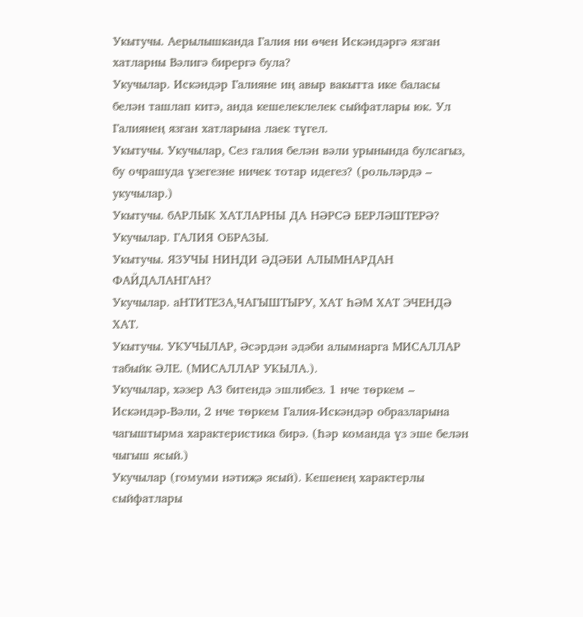Укытучы. Аерылышканда Галия ни өчен Искәндәргә язган хатларны Вәлигә бирергә була?
Укучылар. Искәндәр Галияне иң авыр вакытта ике баласы белән ташлап китә, анда кешелеклелек сыйфатлары юк. Ул Галиянең язган хатларына лаек түгел.
Укытучы. Укучылар, Сез галия белән вәли урынында булсагыз, бу очрашуда үзегезне ничек тотар идегез? (рольләрдә – укучылар.)
Укытучы. бАРЛЫК ХАТЛАРНЫ ДА НӘРСӘ БЕРЛӘШТЕРӘ?
Укучылар. ГАЛИЯ ОБРАЗЫ.
Укытучы. ЯЗУЧЫ НИНДИ ӘДӘБИ АЛЫМНАРДАН ФАЙДАЛАНГАН?
Укучылар. аНТИТЕЗА,ЧАГЫШТЫРУ, ХАТ ҺӘМ ХАТ ЭЧЕНДӘ ХАТ.
Укытучы. УКУЧЫЛАР, Әсәрдән әдәби алымнарга МИСАЛЛАР табыйк ӘЛЕ. (МИСАЛЛАР УКЫЛА.).
Укучылар, хәзер А3 битендә эшлибез. 1 нче төркем – Искәндәр-Вәли, 2 нче төркем Галия-Искәндәр образларына чагыштырма характеристика бирә. (Һәр команда үз эше белән чыгыш ясый.)
Укучылар (гомуми нәтиҗә ясый). Кешенең характерлы сыйфатлары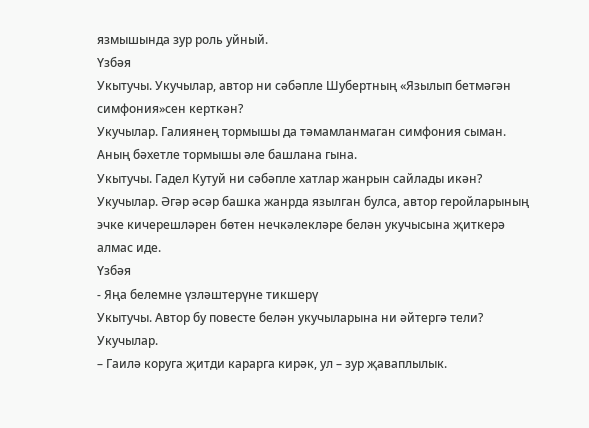язмышында зур роль уйный.
Үзбәя
Укытучы. Укучылар, автор ни сәбәпле Шубертның «Язылып бетмәгән симфония»сен керткән?
Укучылар. Галиянең тормышы да тәмамланмаган симфония сыман. Аның бәхетле тормышы әле башлана гына.
Укытучы. Гадел Кутуй ни сәбәпле хатлар жанрын сайлады икән?
Укучылар. Әгәр әсәр башка жанрда язылган булса, автор геройларының эчке кичерешләрен бөтен нечкәлекләре белән укучысына җиткерә алмас иде.
Үзбәя
- Яңа белемне үзләштерүне тикшерү
Укытучы. Автор бу повесте белән укучыларына ни әйтергә тели?
Укучылар.
– Гаилә коруга җитди карарга кирәк, ул – зур җаваплылык.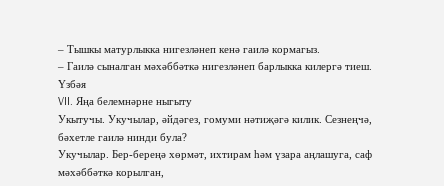– Тышкы матурлыкка нигезләнеп кенә гаилә кормагыз.
– Гаилә сыналган мәхәббәткә нигезләнеп барлыкка килергә тиеш.
Үзбәя
VII. Яңа белемнәрне ныгыту
Укытучы. Укучылар, әйдәгез, гомуми нәтиҗәгә килик. Сезнеңчә, бәхетле гаилә нинди була?
Укучылар. Бер-береңә хөрмәт, ихтирам һәм үзара аңлашуга, саф мәхәббәткә корылган,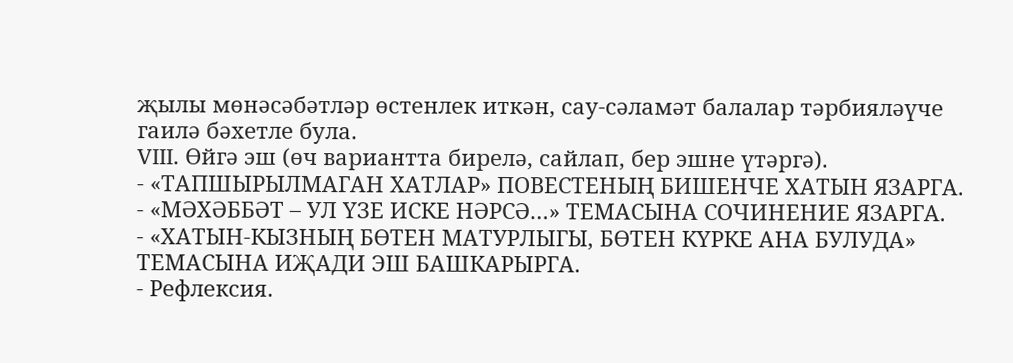җылы мөнәсәбәтләр өстенлек иткән, сау-сәламәт балалар тәрбияләүче гаилә бәхетле була.
VIII. Өйгә эш (өч вариантта бирелә, сайлап, бер эшне үтәргә).
- «ТАПШЫРЫЛМАГАН ХАТЛАР» ПОВЕСТЕНЫҢ БИШЕНЧЕ ХАТЫН ЯЗАРГА.
- «МӘХӘББӘТ – УЛ ҮЗЕ ИСКЕ НӘРСӘ…» ТЕМАСЫНА СОЧИНЕНИЕ ЯЗАРГА.
- «ХАТЫН-КЫЗНЫҢ БӨТЕН МАТУРЛЫГЫ, БӨТЕН КҮРКЕ АНА БУЛУДА» ТЕМАСЫНА ИҖАДИ ЭШ БАШКАРЫРГА.
- Рефлексия.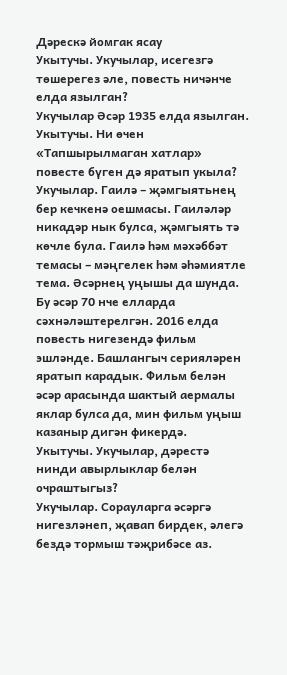Дәрескә йомгак ясау
Укытучы. Укучылар, исегезгә төшерегез әле, повесть ничәнче елда язылган?
Укучылар Әсәр 1935 елда язылган.
Укытучы. Ни өчен «Тапшырылмаган хатлар» повесте бүген дә яратып укыла?
Укучылар. Гаилә – җәмгыятьнең бер кечкенә оешмасы. Гаиләләр никадәр нык булса, җәмгыять тә көчле була. Гаилә һәм мәхәббәт темасы – мәңгелек һәм әһәмиятле тема. Әсәрнең уңышы да шунда. Бу әсәр 70 нче елларда сәхнәләштерелгән. 2016 елда повесть нигезендә фильм эшләнде. Башлангыч серияләрен яратып карадык. Фильм белән әсәр арасында шактый аермалы яклар булса да, мин фильм уңыш казаныр дигән фикердә.
Укытучы. Укучылар, дәрестә нинди авырлыклар белән очраштыгыз?
Укучылар. Сорауларга әсәргә нигезләнеп, җавап бирдек, әлегә бездә тормыш тәҗрибәсе аз.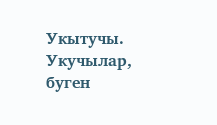Укытучы. Укучылар, буген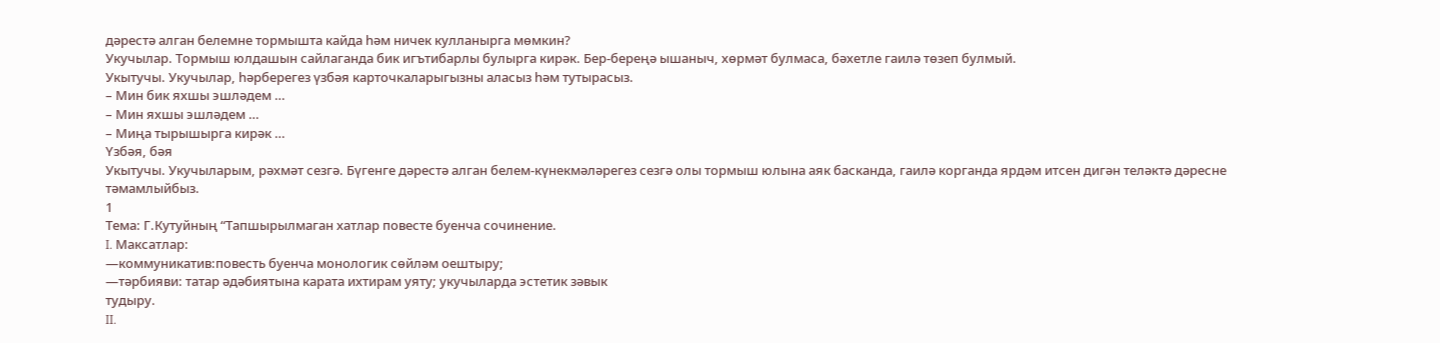дәрестә алган белемне тормышта кайда һәм ничек кулланырга мөмкин?
Укучылар. Тормыш юлдашын сайлаганда бик игътибарлы булырга кирәк. Бер-береңә ышаныч, хөрмәт булмаса, бәхетле гаилә төзеп булмый.
Укытучы. Укучылар, һәрберегез үзбәя карточкаларыгызны аласыз һәм тутырасыз.
– Мин бик яхшы эшләдем …
– Мин яхшы эшләдем …
– Миңа тырышырга кирәк …
Үзбәя, бәя
Укытучы. Укучыларым, рәхмәт сезгә. Бүгенге дәрестә алган белем-күнекмәләрегез сезгә олы тормыш юлына аяк басканда, гаилә корганда ярдәм итсен дигән теләктә дәресне тәмамлыйбыз.
1
Тема: Г.Кутуйның “Тапшырылмаган хатлар повесте буенча сочинение.
I. Максатлар:
—коммуникатив:повесть буенча монологик сөйләм оештыру;
—тәрбияви: татар әдәбиятына карата ихтирам уяту; укучыларда эстетик зәвык
тудыру.
II.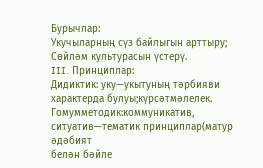Бурычлар:
Укучыларның сүз байлыгын арттыру;
Сөйләм культурасын үстерү.
III. Принциплар:
Дидиктик: уку—укытуның тәрбияви характерда булуы;күрсәтмәлелек.
Гомумметодик:коммуникатив, ситуатив—тематик принциплар(матур әдәбият
белән бәйле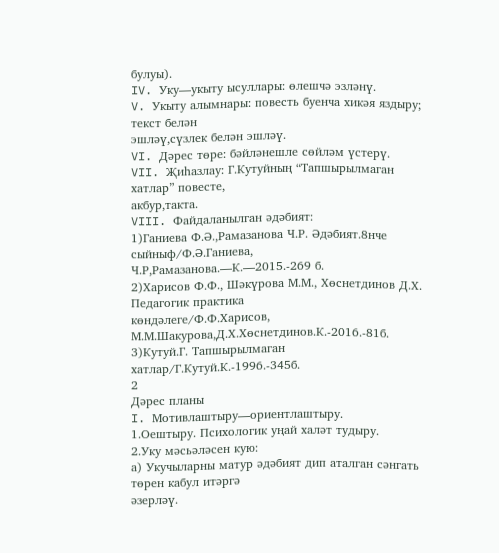булуы).
IV. Уку—укыту ысуллары: өлешчә эзләнү.
V. Укыту алымнары: повесть буенча хикәя яздыру; текст белән
эшләү,сүзлек белән эшләү.
VI. Дәрес төре: бәйләнешле сөйләм үстерү.
VII. Җиһазлау: Г.Кутуйның “Тапшырылмаган хатлар” повесте,
акбур,такта.
VIII. Файдаланылган әдәбият:
1)Ганиева Ф.Ә.,Рамазанова Ч.Р. Әдәбият.8нче сыйныф/Ф.Ә.Ганиева,
Ч.Р,Рамазанова.—К.—2015.-269 б.
2)Харисов Ф.Ф., Шәкүрова М.М., Хөснетдинов Д.Х. Педагогик практика
көндәлеге/Ф.Ф.Харисов, М.М.Шакурова,Д.Х.Хөснетдинов.К.-2016.-81б.
3)Кутуй.Г. Тапшырылмаган хатлар/Г.Кутуй.К.-1996.-345б.
2
Дәрес планы
I. Мотивлаштыру—ориентлаштыру.
1.Оештыру. Психологик уңай халәт тудыру.
2.Уку мәсьәләсен кую:
а) Укучыларны матур әдәбият дип аталган сәнгать төрен кабул итәргә
әзерләү.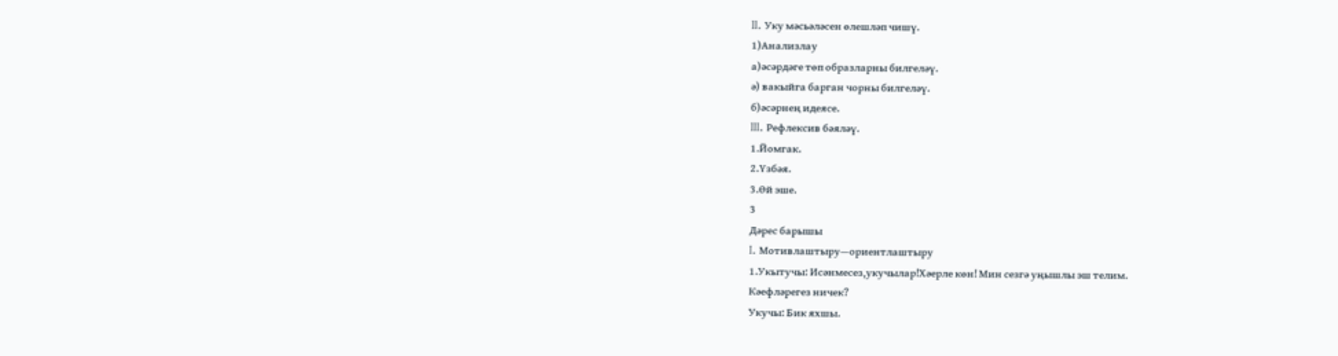II. Уку мәсьәләсен өлешләп чишү.
1)Анализлау
а)әсәрдәге төп образларны билгеләү.
ә) вакыйга барган чорны билгеләү.
б)әсәрнең идеясе.
III. Рефлексив бәяләү.
1.Йомгак.
2.Үзбәя.
3.Өй эше.
3
Дәрес барышы
I. Мотивлаштыру—ориентлаштыру
1.Укытучы: Исәнмесез,укучылар!Хәерле көн! Мин сезгә уңышлы эш телим.
Кәефләрегез ничек?
Укучы: Бик яхшы.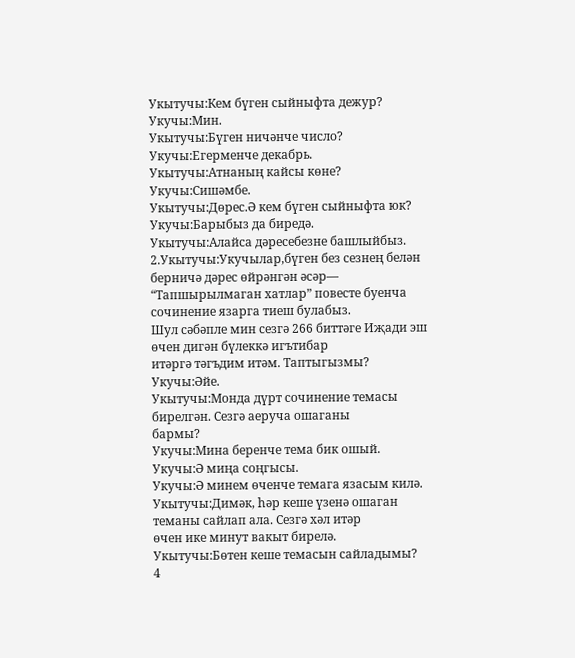Укытучы:Кем бүген сыйныфта дежур?
Укучы:Мин.
Укытучы:Бүген ничәнче число?
Укучы:Егерменче декабрь.
Укытучы:Атнаның кайсы көне?
Укучы:Сишәмбе.
Укытучы:Дөрес.Ә кем бүген сыйныфта юк?
Укучы:Барыбыз да биредә.
Укытучы:Алайса дәресебезне башлыйбыз.
2.Укытучы:Укучылар,бүген без сезнең белән берничә дәрес өйрәнгән әсәр—
“Тапшырылмаган хатлар” повесте буенча сочинение язарга тиеш булабыз.
Шул сәбәпле мин сезгә 266 биттәге Иҗади эш өчен дигән бүлеккә игътибар
итәргә тәгъдим итәм. Таптыгызмы?
Укучы:Әйе.
Укытучы:Монда дүрт сочинение темасы бирелгән. Сезгә аеруча ошаганы
бармы?
Укучы:Мина беренче тема бик ошый.
Укучы:Ә миңа соңгысы.
Укучы:Ә минем өченче темага язасым килә.
Укытучы:Димәк, һәр кеше үзенә ошаган теманы сайлап ала. Сезгә хәл итәр
өчен ике минут вакыт бирелә.
Укытучы:Бөтен кеше темасын сайладымы?
4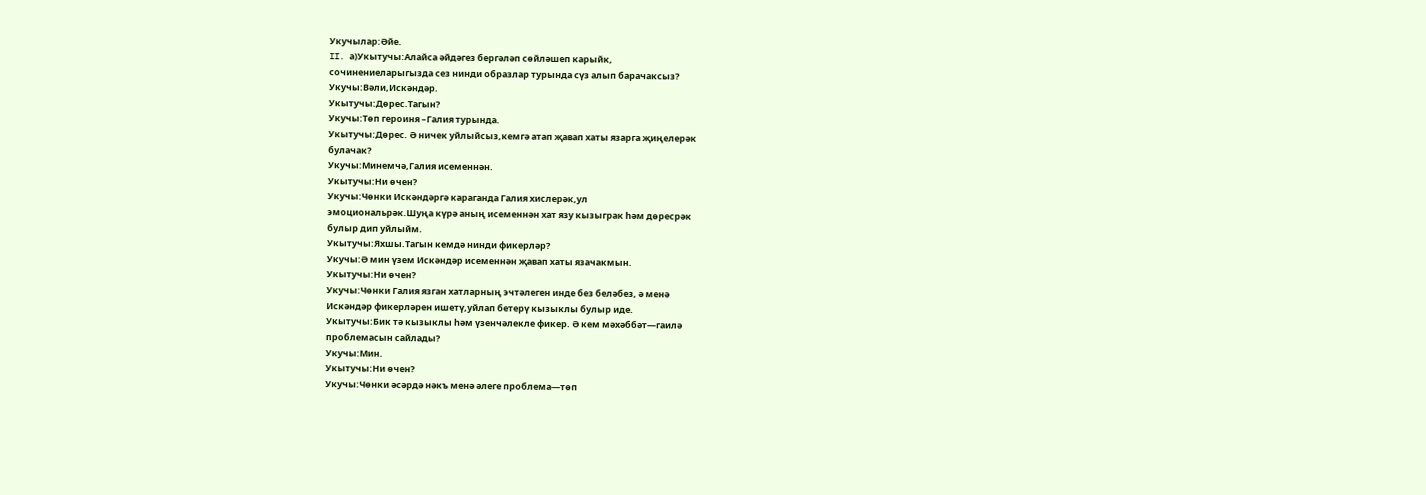Укучылар:Әйе.
II. а)Укытучы:Алайса әйдәгез бергәләп сөйләшеп карыйк,
сочинениеларыгызда сез нинди образлар турында сүз алып барачаксыз?
Укучы:Вәли,Искәндәр.
Укытучы:Дөрес.Тагын?
Укучы:Төп героиня –Галия турында.
Укытучы:Дөрес. Ә ничек уйлыйсыз,кемгә атап җавап хаты язарга җиңелерәк
булачак?
Укучы:Минемчә,Галия исеменнән.
Укытучы:Ни өчен?
Укучы:Чөнки Искәндәргә караганда Галия хислерәк,ул
эмоциональрәк.Шуңа күрә аның исеменнән хат язу кызыграк һәм дөресрәк
булыр дип уйлыйм.
Укытучы:Яхшы.Тагын кемдә нинди фикерләр?
Укучы:Ә мин үзем Искәндәр исеменнән җавап хаты язачакмын.
Укытучы:Ни өчен?
Укучы:Чөнки Галия язган хатларның эчтәлеген инде без беләбез, ә менә
Искәндәр фикерләрен ишетү,уйлап бетерү кызыклы булыр иде.
Укытучы:Бик тә кызыклы һәм үзенчәлекле фикер. Ә кем мәхәббәт—гаилә
проблемасын сайлады?
Укучы:Мин.
Укытучы:Ни өчен?
Укучы:Чөнки әсәрдә нәкъ менә әлеге проблема—төп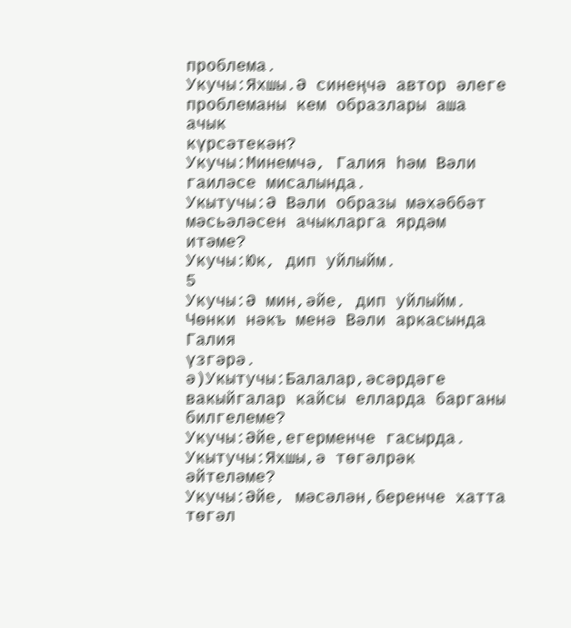проблема.
Укучы:Яхшы.Ә синеңчә автор әлеге проблеманы кем образлары аша ачык
күрсәтекән?
Укучы:Минемчә, Галия һәм Вәли гаиләсе мисалында.
Укытучы:Ә Вәли образы мәхәббәт мәсьәләсен ачыкларга ярдәм итәме?
Укучы:Юк, дип уйлыйм.
5
Укучы:Ә мин,әйе, дип уйлыйм. Чөнки нәкъ менә Вәли аркасында Галия
үзгәрә.
ә)Укытучы:Балалар,әсәрдәге вакыйгалар кайсы елларда барганы билгелеме?
Укучы:Әйе,егерменче гасырда.
Укытучы:Яхшы,ә төгәлрәк әйтеләме?
Укучы:Әйе, мәсәлән,беренче хатта төгәл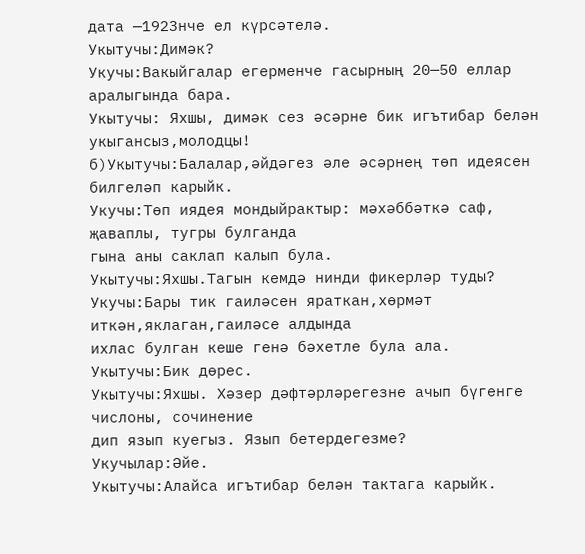дата —1923нче ел күрсәтелә.
Укытучы:Димәк?
Укучы:Вакыйгалар егерменче гасырның 20—50 еллар аралыгында бара.
Укытучы: Яхшы, димәк сез әсәрне бик игътибар белән укыгансыз,молодцы!
б)Укытучы:Балалар,әйдәгез әле әсәрнең төп идеясен билгеләп карыйк.
Укучы:Төп иядея мондыйрактыр: мәхәббәткә саф, җаваплы, тугры булганда
гына аны саклап калып була.
Укытучы:Яхшы.Тагын кемдә нинди фикерләр туды?
Укучы:Бары тик гаиләсен яраткан,хөрмәт иткән,яклаган,гаиләсе алдында
ихлас булган кеше генә бәхетле була ала.
Укытучы:Бик дөрес.
Укытучы:Яхшы. Хәзер дәфтәрләрегезне ачып бүгенге числоны, сочинение
дип язып куегыз. Язып бетердегезме?
Укучылар:Әйе.
Укытучы:Алайса игътибар белән тактага карыйк.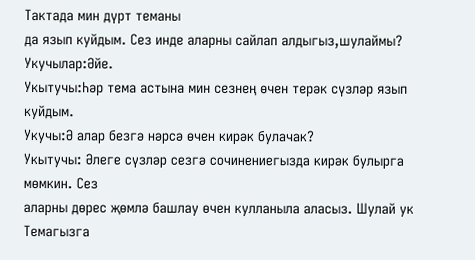Тактада мин дүрт теманы
да язып куйдым. Сез инде аларны сайлап алдыгыз,шулаймы?
Укучылар:Әйе.
Укытучы:Һәр тема астына мин сезнең өчен терәк сүзләр язып куйдым.
Укучы:Ә алар безгә нәрсә өчен кирәк булачак?
Укытучы: Әлеге сүзләр сезгә сочинениегызда кирәк булырга мөмкин. Сез
аларны дөрес җөмлә башлау өчен кулланыла аласыз. Шулай ук Темагызга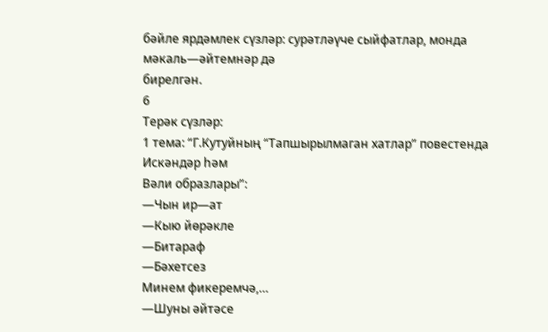бәйле ярдәмлек сүзләр: сурәтләүче сыйфатлар, монда мәкаль—әйтемнәр дә
бирелгән.
6
Терәк сүзләр:
1 тема: “Г.Кутуйның “Тапшырылмаган хатлар” повестенда Искәндәр һәм
Вәли образлары”:
—Чын ир—ат
—Кыю йөрәкле
—Битараф
—Бәхетсез
Минем фикеремчә,…
—Шуны әйтәсе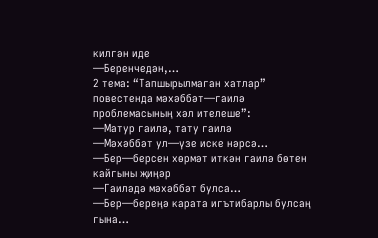килгән иде
—Беренчедән,…
2 тема: “Тапшырылмаган хатлар” повестенда мәхәббәт—гаилә
проблемасының хәл ителеше”:
—Матур гаилә, тату гаилә
—Мәхәббәт ул—үзе иске нәрсә…
—Бер—берсен хөрмәт иткән гаилә бөтен кайгыны җиңәр
—Гаиләдә мәхәббәт булса…
—Бер—береңә карата игътибарлы булсаң гына…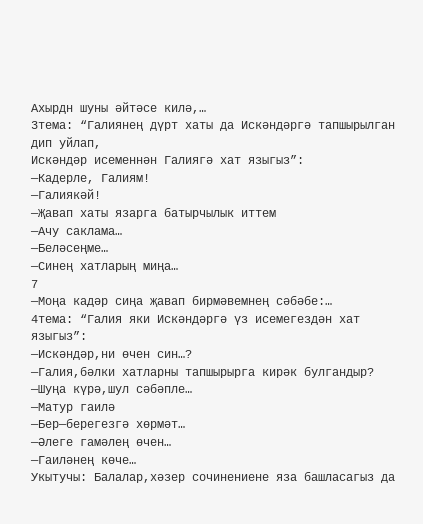Ахырдн шуны әйтәсе килә,…
3тема: “Галиянең дүрт хаты да Искәндәргә тапшырылган дип уйлап,
Искәндәр исеменнән Галиягә хат языгыз”:
—Кадерле, Галиям!
—Галиякәй!
—Җавап хаты язарга батырчылык иттем
—Ачу саклама…
—Беләсеңме…
—Синең хатларың миңа…
7
—Моңа кадәр сиңа җавап бирмәвемнең сәбәбе:…
4тема: “Галия яки Искәндәргә үз исемегездән хат языгыз”:
—Искәндәр,ни өчен син…?
—Галия,бәлки хатларны тапшырырга кирәк булгандыр?
—Шуңа күрә,шул сәбәпле…
—Матур гаилә
—Бер—берегезгә хөрмәт…
—Әлеге гамәлең өчен…
—Гаиләнең көче…
Укытучы: Балалар,хәзер сочинениене яза башласагыз да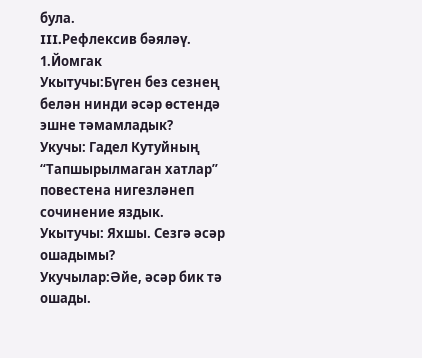була.
III.Рефлексив бәяләү.
1.Йомгак
Укытучы:Бүген без сезнең белән нинди әсәр өстендә эшне тәмамладык?
Укучы: Гадел Кутуйның “Тапшырылмаган хатлар” повестена нигезләнеп
сочинение яздык.
Укытучы: Яхшы. Сезгә әсәр ошадымы?
Укучылар:Әйе, әсәр бик тә ошады.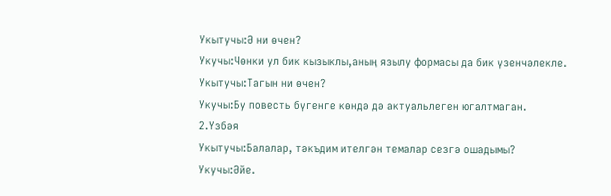Укытучы:Ә ни өчен?
Укучы:Чөнки ул бик кызыклы,аның язылу формасы да бик үзенчәлекле.
Укытучы:Тагын ни өчен?
Укучы:Бу повесть бүгенге көндә дә актуальлеген югалтмаган.
2.Үзбәя
Укытучы:Балалар, тәкъдим ителгән темалар сезгә ошадымы?
Укучы:Әйе.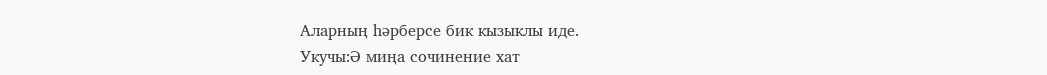Аларның һәрберсе бик кызыклы иде.
Укучы:Ә миңа сочинение хат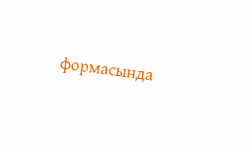формасында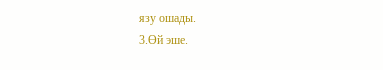язу ошады.
3.Өй эше.